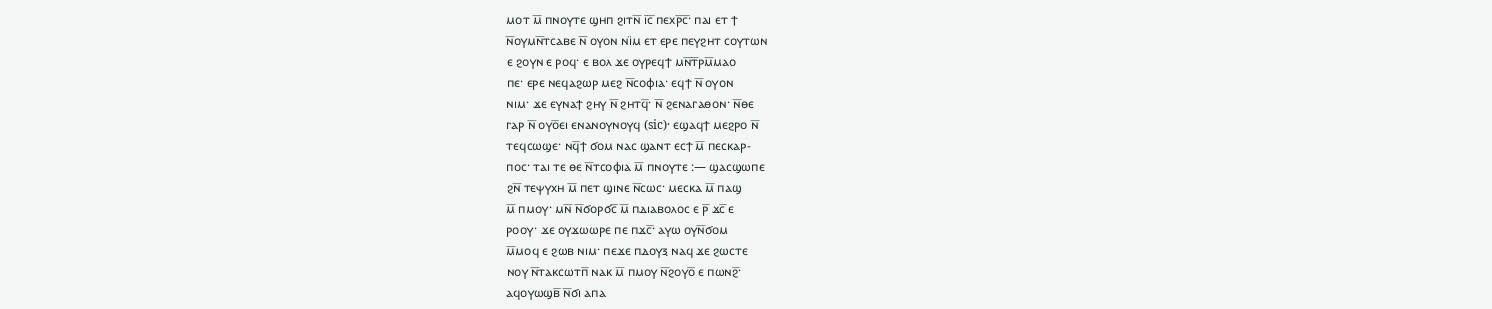ⲙⲟⲧ ⲙ̅ ⲡⲛⲟⲩⲧⲉ ϣⲏⲡ ϩⲓⲧⲛ̅ ⲓ̅ⲥ̅ ⲡⲉⲭⲣ̅ⲥ̅· ⲡⲁⲓ ⲉⲧ ϯ
ⲛ̅ⲟⲩⲙⲛ̅ⲧⲥⲁⲃⲉ ⲛ̅ ⲟⲩⲟⲛ ⲛⲓ̈ⲙ ⲉⲧ ⲉⲣⲉ ⲡⲉⲩϩⲏⲧ ⲥⲟⲩⲧⲱⲛ
ⲉ ϩⲟⲩⲛ ⲉ ⲣⲟϥ· ⲉ ⲃⲟⲗ ϫⲉ ⲟⲩⲣⲉϥϯ ⲙⲛ̅ⲧ̅ⲣⲙ̅ⲙⲁⲟ
ⲡⲉ· ⲉⲣⲉ ⲛⲉϥⲁϩⲱⲣ ⲙⲉϩ ⲛ̅ⲥⲟⲫⲓⲁ· ⲉϥϯ ⲛ̅ ⲟⲩⲟⲛ
ⲛⲓⲙ· ϫⲉ ⲉⲩⲛⲁϯ ϩⲏⲩ ⲛ̅ ϩⲏⲧϥ̅· ⲛ̅ ϩⲉⲛⲁⲅⲁⲑⲟⲛ· ⲛ̅ⲑⲉ
ⲅⲁⲣ ⲛ̅ ⲟⲩⲟ̅ⲉⲓ ⲉⲛⲁⲛⲟⲩⲛⲟⲩϥ (sic)· ⲉϣⲁϥϯ ⲙⲉϩⲣⲟ ⲛ̅
ⲧⲉϥⲥⲱϣⲉ· ⲛϥ̅ϯ ϭⲟⲙ ⲛⲁⲥ ϣⲁⲛⲧ ⲉⲥϯ ⲙ̅ ⲡⲉⲥⲕⲁⲣ‐
ⲡⲟⲥ· ⲧⲁⲓ ⲧⲉ ⲑⲉ ⲛ̅ⲧⲥⲟⲫⲓⲁ ⲙ̅ ⲡⲛⲟⲩⲧⲉ :— ϣⲁⲥϣⲱⲡⲉ
ϩⲛ̅ ⲧⲉⲯⲩⲭⲏ ⲙ̅ ⲡⲉⲧ ϣⲓⲛⲉ ⲛ̅ⲥⲱⲥ· ⲙⲉⲥⲕⲁ ⲙ̅ ⲡⲁϣ
ⲙ̅ ⲡⲙⲟⲩ· ⲙⲛ̅ ⲛ̅ϭⲟⲣϭⲥ̅ ⲙ̅ ⲡⲇⲓⲁⲃⲟⲗⲟⲥ ⲉ ⲣ̅ ϫⲥ̅ ⲉ
ⲣⲟⲟⲩ· ϫⲉ ⲟⲩϫⲱⲱⲣⲉ ⲡⲉ ⲡϫⲥ̅· ⲁⲩⲱ ⲟⲩⲛ̅ϭⲟⲙ
ⲙ̅ⲙⲟϥ ⲉ ϩⲱⲃ ⲛⲓⲙ· ⲡⲉϫⲉ ⲡⲇⲟⲩⲝ ⲛⲁϥ ϫⲉ ϩⲱⲥⲧⲉ
ⲛⲟⲩ ⲛ̅ⲧⲁⲕⲥⲱⲧⲡ̅ ⲛⲁⲕ ⲙ̅ ⲡⲙⲟⲩ ⲛ̅ϩⲟⲩⲟ̅ ⲉ ⲡⲱⲛϩ̅·
ⲁϥⲟⲩⲱϣⲃ̅ ⲛ̅ϭⲓ ⲁⲡⲁ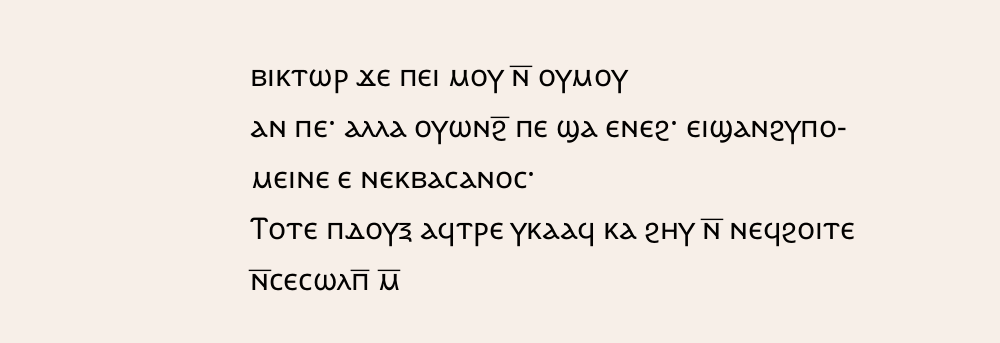ⲃⲓⲕⲧⲱⲣ ϫⲉ ⲡⲉⲓ ⲙⲟⲩ ⲛ̅ ⲟⲩⲙⲟⲩ
ⲁⲛ ⲡⲉ· ⲁⲗⲗⲁ ⲟⲩⲱⲛϩ̅ ⲡⲉ ϣⲁ ⲉⲛⲉϩ· ⲉⲓϣⲁⲛϩⲩⲡⲟ‐
ⲙⲉⲓⲛⲉ ⲉ ⲛⲉⲕⲃⲁⲥⲁⲛⲟⲥ·
Ⲧⲟⲧⲉ ⲡⲇⲟⲩⲝ ⲁϥⲧⲣⲉ ⲩⲕⲁⲁϥ ⲕⲁ ϩⲏⲩ ⲛ̅ ⲛⲉϥϩⲟⲓⲧⲉ
ⲛ̅ⲥⲉⲥⲱⲗⲡ̅ ⲙ̅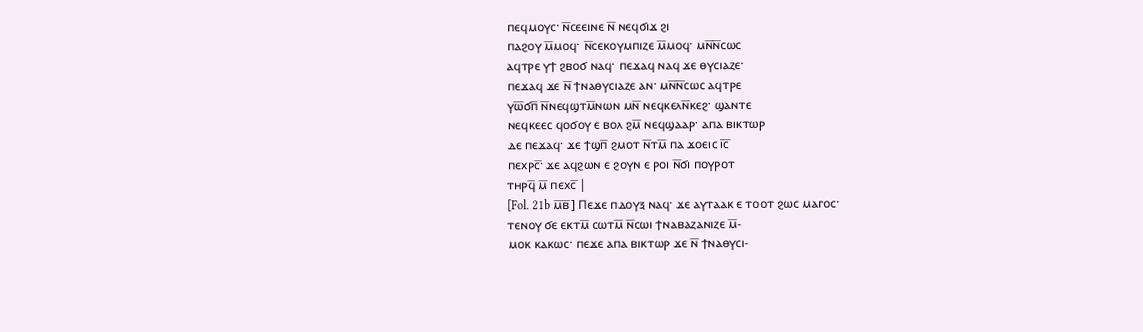ⲡⲉϥⲙⲟⲩⲥ· ⲛ̅ⲥⲉⲉⲓⲛⲉ ⲛ̅ ⲛⲉϥϭⲓϫ ϩⲓ
ⲡⲁϩⲟⲩ ⲙ̅ⲙⲟϥ· ⲛ̅ⲥⲉⲕⲟⲩⲙⲡⲓⲍⲉ ⲙ̅ⲙⲟϥ· ⲙⲛ̅ⲛ̅ⲥⲱⲥ
ⲁϥⲧⲣⲉ ⲩϯ ϩⲃⲟϭ ⲛⲁϥ· ⲡⲉϫⲁϥ ⲛⲁϥ ϫⲉ ⲑⲩⲥⲓⲁⲍⲉ·
ⲡⲉϫⲁϥ ϫⲉ ⲛ̅ ϯⲛⲁⲑⲩⲥⲓⲁⲍⲉ ⲁⲛ· ⲙⲛ̅ⲛ̅ⲥⲱⲥ ⲁϥⲧⲣⲉ
ⲩⲱ̅ϭⲡ̅ ⲛ̅ⲛⲉϥϣⲧⲙ̅ⲛⲱⲛ ⲙⲛ̅ ⲛⲉϥⲕⲉⲗⲛ̅ⲕⲉϩ· ϣⲁⲛⲧⲉ
ⲛⲉϥⲕⲉⲉⲥ ϥⲟϭⲟⲩ ⲉ ⲃⲟⲗ ϩⲙ̅ ⲛⲉϥϣⲁⲁⲣ· ⲁⲡⲁ ⲃⲓⲕⲧⲱⲣ
ⲇⲉ ⲡⲉϫⲁϥ· ϫⲉ ϯϣⲡ̅ ϩⲙⲟⲧ ⲛ̅ⲧⲙ̅ ⲡⲁ ϫⲟⲉⲓⲥ ⲓ̅ⲥ̅
ⲡⲉⲭⲣⲥ̅· ϫⲉ ⲁϥϩⲱⲛ ⲉ ϩⲟⲩⲛ ⲉ ⲣⲟⲓ ⲛ̅ϭⲓ ⲡⲟⲩⲣⲟⲧ
ⲧⲏⲣϥ̅ ⲙ̅ ⲡⲉⲭⲥ̅ |
[Fol. 21b ⲙ̅ⲃ̅] Ⲡⲉϫⲉ ⲡⲇⲟⲩⲝ ⲛⲁϥ· ϫⲉ ⲁⲩⲧⲁⲁⲕ ⲉ ⲧⲟⲟⲧ ϩⲱⲥ ⲙⲁⲅⲟⲥ·
ⲧⲉⲛⲟⲩ ϭⲉ ⲉⲕⲧⲙ̅ ⲥⲱⲧⲙ̅ ⲛ̅ⲥⲱⲓ ϯⲛⲁⲃⲁⲍⲁⲛⲓⲍⲉ ⲙ̅‐
ⲙⲟⲕ ⲕⲁⲕⲱⲥ· ⲡⲉϫⲉ ⲁⲡⲁ ⲃⲓⲕⲧⲱⲣ ϫⲉ ⲛ̅ ϯⲛⲁⲑⲩⲥⲓ‐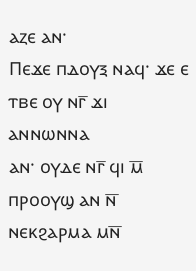ⲁⲍⲉ ⲁⲛ·
Ⲡⲉϫⲉ ⲡⲇⲟⲩⲝ ⲛⲁϥ· ϫⲉ ⲉ ⲧⲃⲉ ⲟⲩ ⲛⲅ̅ ϫⲓ ⲁⲛⲛⲱⲛⲛⲁ
ⲁⲛ· ⲟⲩⲇⲉ ⲛⲅ̅ ϥⲓ ⲙ̅ ⲡⲣⲟⲟⲩϣ ⲁⲛ ⲛ̅ ⲛⲉⲕϩⲁⲣⲙⲁ ⲙⲛ̅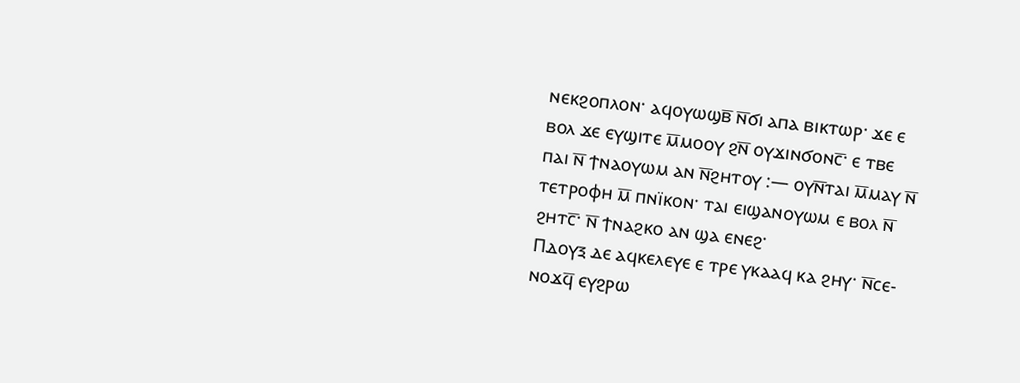ⲛⲉⲕϩⲟⲡⲗⲟⲛ· ⲁϥⲟⲩⲱϣⲃ̅ ⲛ̅ϭⲓ ⲁⲡⲁ ⲃⲓⲕⲧⲱⲣ· ϫⲉ ⲉ
ⲃⲟⲗ ϫⲉ ⲉⲩϣⲓⲧⲉ ⲙ̅ⲙⲟⲟⲩ ϩⲛ̅ ⲟⲩϫⲓⲛϭⲟⲛⲥ̅· ⲉ ⲧⲃⲉ
ⲡⲁⲓ ⲛ̅ ϯⲛⲁⲟⲩⲱⲙ ⲁⲛ ⲛ̅ϩⲏⲧⲟⲩ :— ⲟⲩⲛ̅ⲧⲁⲓ ⲙ̅ⲙⲁⲩ ⲛ̅
ⲧⲉⲧⲣⲟⲫⲏ ⲙ̅ ⲡⲛⲓ̈ⲕⲟⲛ· ⲧⲁⲓ ⲉⲓϣⲁⲛⲟⲩⲱⲙ ⲉ ⲃⲟⲗ ⲛ̅
ϩⲏⲧⲥ̅· ⲛ̅ ϯⲛⲁϩⲕⲟ ⲁⲛ ϣⲁ ⲉⲛⲉϩ·
Ⲡⲇⲟⲩⲝ ⲇⲉ ⲁϥⲕⲉⲗⲉⲩⲉ ⲉ ⲧⲣⲉ ⲩⲕⲁⲁϥ ⲕⲁ ϩⲏⲩ· ⲛ̅ⲥⲉ‐
ⲛⲟϫϥ̅ ⲉⲩϩⲣⲱ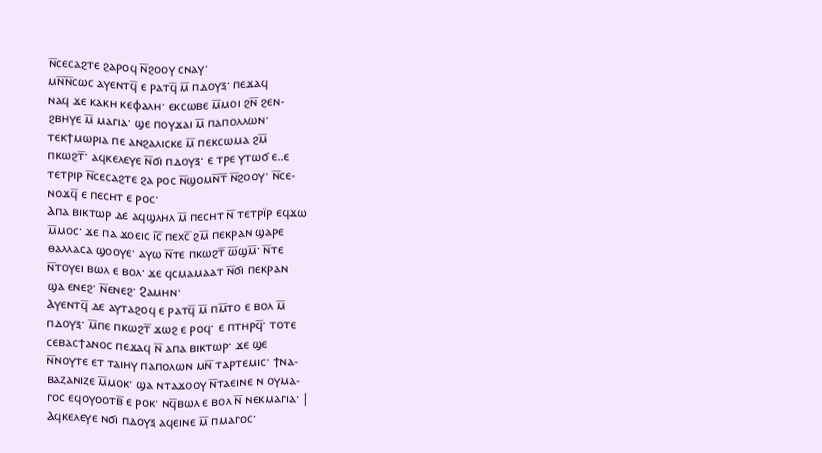ⲛ̅ⲥⲉⲥⲁϩⲧⲉ ϩⲁⲣⲟϥ ⲛ̅ϩⲟⲟⲩ ⲥⲛⲁⲩ·
ⲙⲛ̅ⲛ̅ⲥⲱⲥ ⲁⲩⲉⲛⲧϥ̅ ⲉ ⲣⲁⲧϥ̅ ⲙ̅ ⲡⲇⲟⲩⲝ· ⲡⲉϫⲁϥ
ⲛⲁϥ ϫⲉ ⲕⲁⲕⲏ ⲕⲉⲫⲁⲗⲏ· ⲉⲕⲥⲱⲃⲉ ⲙ̅ⲙⲟⲓ ϩⲛ̅ ϩⲉⲛ‐
ϩⲃⲏⲩⲉ ⲙ̅ ⲙⲁⲅⲓⲁ· ϣⲉ ⲡⲟⲩϫⲁⲓ ⲙ̅ ⲡⲁⲡⲟⲗⲗⲱⲛ·
ⲧⲉⲕϯⲙⲱⲣⲓⲁ ⲡⲉ ⲁⲛϩⲁⲗⲓⲥⲕⲉ ⲙ̅ ⲡⲉⲕⲥⲱⲙⲁ ϩⲙ̅
ⲡⲕⲱϩⲧ̅· ⲁϥⲕⲉⲗⲉⲩⲉ ⲛ̅ϭⲓ ⲡⲇⲟⲩⲝ· ⲉ ⲧⲣⲉ ⲩⲧⲱϭ ⲉ..ⲉ
ⲧⲉⲧⲣⲓⲣ ⲛ̅ⲥⲉⲥⲁϩⲧⲉ ϩⲁ ⲣⲟⲥ ⲛ̅ϣⲟⲙⲛ̅ⲧ̅ ⲛ̅ϩⲟⲟⲩ· ⲛ̅ⲥⲉ‐
ⲛⲟϫϥ̅ ⲉ ⲡⲉⲥⲏⲧ ⲉ ⲣⲟⲥ·
Ⲁⲡⲁ ⲃⲓⲕⲧⲱⲣ ⲇⲉ ⲁϥϣⲗⲏⲗ ⲙ̅ ⲡⲉⲥⲏⲧ ⲛ̅ ⲧⲉⲧⲣⲓ̈ⲣ ⲉϥϫⲱ
ⲙ̅ⲙⲟⲥ· ϫⲉ ⲡⲁ ϫⲟⲉⲓⲥ ⲓ̅ⲥ̅ ⲡⲉⲭⲥ̅ ϩⲙ̅ ⲡⲉⲕⲣⲁⲛ ϣⲁⲣⲉ
ⲑⲁⲗⲗⲁⲥⲁ ϣⲟⲟⲩⲉ· ⲁⲩⲱ ⲛ̅ⲧⲉ ⲡⲕⲱϩⲧ̅ ⲱ̅ϣⲙ̅· ⲛ̅ⲧⲉ
ⲛ̅ⲧⲟⲩⲉⲓ ⲃⲱⲗ ⲉ ⲃⲟⲗ· ϫⲉ ϥⲥⲙⲁⲙⲁⲁⲧ ⲛ̅ϭⲓ ⲡⲉⲕⲣⲁⲛ
ϣⲁ ⲉⲛⲉϩ· ⲛ̅ⲉⲛⲉϩ· Ϩⲁⲙⲏⲛ·
Ⲁⲩⲉⲛⲧϥ̅ ⲇⲉ ⲁⲩⲧⲁϩⲟϥ ⲉ ⲣⲁⲧϥ̅ ⲙ̅ ⲡⲙ̅ⲧⲟ ⲉ ⲃⲟⲗ ⲙ̅
ⲡⲇⲟⲩⲝ· ⲙ̅ⲡⲉ ⲡⲕⲱϩⲧ̅ ϫⲱϩ ⲉ ⲣⲟϥ· ⲉ ⲡⲧⲏⲣϥ̅· ⲧⲟⲧⲉ
ⲥⲉⲃⲁⲥϯⲁⲛⲟⲥ ⲡⲉϫⲁϥ ⲛ̅ ⲁⲡⲁ ⲃⲓⲕⲧⲱⲣ· ϫⲉ ϣⲉ
ⲛ̅ⲛⲟⲩⲧⲉ ⲉⲧ ⲧⲁⲓⲏⲩ ⲡⲁⲡⲟⲗⲱⲛ ⲙⲛ̅ ⲧⲁⲣⲧⲉⲙⲓⲥ· ϯⲛⲁ‐
ⲃⲁⲍⲁⲛⲓⲍⲉ ⲙ̅ⲙⲟⲕ· ϣⲁ ⲛⲧⲁϫⲟⲟⲩ ⲛ̅ⲧⲁⲉⲓⲛⲉ ⲛ ⲟⲩⲙⲁ‐
ⲅⲟⲥ ⲉϥⲟⲩⲟⲟⲧⲃ̅ ⲉ ⲣⲟⲕ· ⲛϥ̅ⲃⲱⲗ ⲉ ⲃⲟⲗ ⲛ̅ ⲛⲉⲕⲙⲁⲅⲓⲁ· |
Ⲁϥⲕⲉⲗⲉⲩⲉ ⲛϭⲓ ⲡⲇⲟⲩⲝ ⲁϥⲉⲓⲛⲉ ⲙ̅ ⲡⲙⲁⲅⲟⲥ·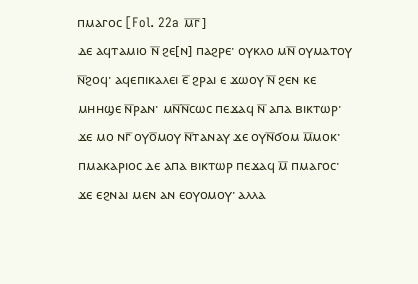ⲡⲙⲁⲅⲟⲥ [Fol. 22a ⲙ̅ⲅ̅]
ⲇⲉ ⲁϥⲧⲁⲙⲓⲟ ⲛ̅ ϩⲉ[ⲛ] ⲡⲁϩⲣⲉ· ⲟⲩⲕⲗⲟ ⲙⲛ̅ ⲟⲩⲙⲁⲧⲟⲩ
ⲛ̅ϩⲟϥ· ⲁϥⲉⲡⲓⲕⲁⲗⲉⲓ ⲉ̅ ϩⲣⲁⲓ ⲉ ϫⲱⲟⲩ ⲛ̅ ϩⲉⲛ ⲕⲉ
ⲙⲏⲏϣⲉ ⲛ̅ⲣⲁⲛ· ⲙⲛ̅ⲛ̅ⲥⲱⲥ ⲡⲉϫⲁϥ ⲛ̅ ⲁⲡⲁ ⲃⲓⲕⲧⲱⲣ·
ϫⲉ ⲙⲟ ⲛⲅ̅ ⲟⲩⲟ̅ⲙⲟⲩ ⲛ̅ⲧⲁⲛⲁⲩ ϫⲉ ⲟⲩⲛ̅ϭⲟⲙ ⲙ̅ⲙⲟⲕ·
ⲡⲙⲁⲕⲁⲣⲓⲟⲥ ⲇⲉ ⲁⲡⲁ ⲃⲓⲕⲧⲱⲣ ⲡⲉϫⲁϥ ⲙ̅ ⲡⲙⲁⲅⲟⲥ·
ϫⲉ ⲉϩⲛⲁⲓ ⲙⲉⲛ ⲁⲛ ⲉⲟⲩⲟⲙⲟⲩ· ⲁⲗⲗⲁ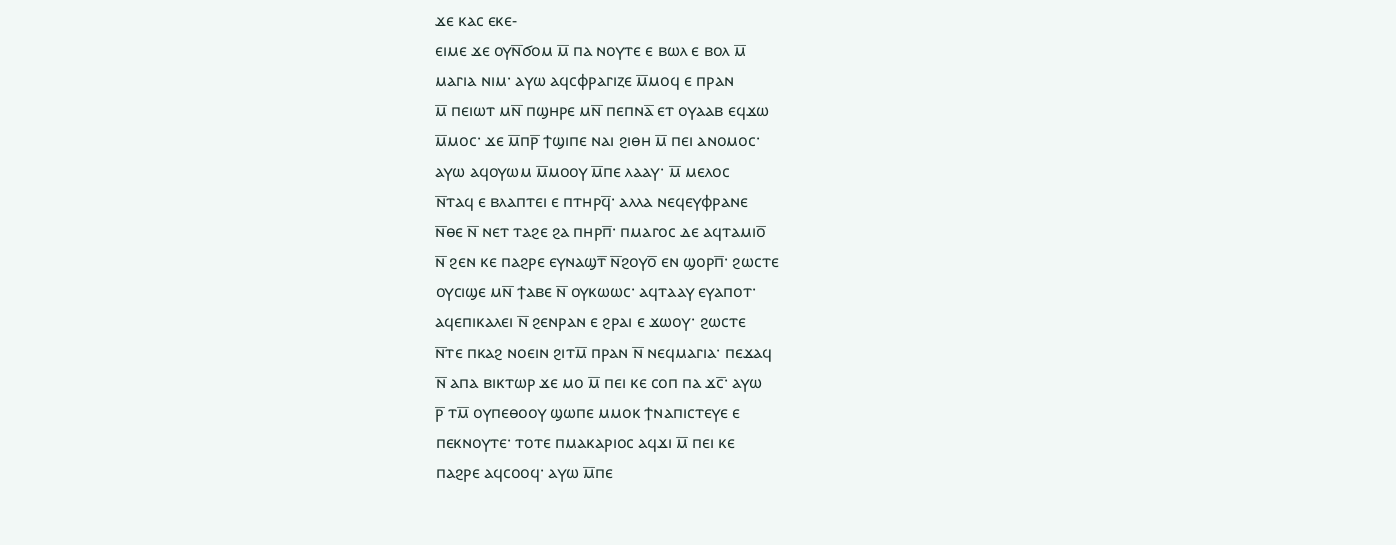ϫⲉ ⲕⲁⲥ ⲉⲕⲉ‐
ⲉⲓⲙⲉ ϫⲉ ⲟⲩⲛ̅ϭⲟⲙ ⲙ̅ ⲡⲁ ⲛⲟⲩⲧⲉ ⲉ ⲃⲱⲗ ⲉ ⲃⲟⲗ ⲙ̅
ⲙⲁⲅⲓⲁ ⲛⲓⲙ· ⲁⲩⲱ ⲁϥⲥⲫⲣⲁⲅⲓⲍⲉ ⲙ̅ⲙⲟϥ ⲉ ⲡⲣⲁⲛ
ⲙ̅ ⲡⲉⲓⲱⲧ ⲙⲛ̅ ⲡϣⲏⲣⲉ ⲙⲛ̅ ⲡⲉⲡⲛⲁ̅ ⲉⲧ ⲟⲩⲁⲁⲃ ⲉϥϫⲱ
ⲙ̅ⲙⲟⲥ· ϫⲉ ⲙ̅ⲡⲣ̅ ϯϣⲓⲡⲉ ⲛⲁⲓ ϩⲓⲑⲏ ⲙ̅ ⲡⲉⲓ ⲁⲛⲟⲙⲟⲥ·
ⲁⲩⲱ ⲁϥⲟⲩⲱⲙ ⲙ̅ⲙⲟⲟⲩ ⲙ̅ⲡⲉ ⲗⲁⲁⲩ· ⲙ̅ ⲙⲉⲗⲟⲥ
ⲛ̅ⲧⲁϥ ⲉ ⲃⲗⲁⲡⲧⲉⲓ ⲉ ⲡⲧⲏⲣϥ̅· ⲁⲗⲗⲁ ⲛⲉϥⲉⲩⲫⲣⲁⲛⲉ
ⲛ̅ⲑⲉ ⲛ̅ ⲛⲉⲧ ⲧⲁϩⲉ ϩⲁ ⲡⲏⲣⲡ̅· ⲡⲙⲁⲅⲟⲥ ⲇⲉ ⲁϥⲧⲁⲙⲓⲟ̅
ⲛ̅ ϩⲉⲛ ⲕⲉ ⲡⲁϩⲣⲉ ⲉⲩⲛⲁϣⲧ̅ ⲛ̅ϩⲟⲩⲟ̅ ⲉⲛ ϣⲟⲣⲡ̅· ϩⲱⲥⲧⲉ
ⲟⲩⲥⲓϣⲉ ⲙⲛ̅ ϯⲁⲃⲉ ⲛ̅ ⲟⲩⲕⲱⲱⲥ· ⲁϥⲧⲁⲁⲩ ⲉⲩⲁⲡⲟⲧ·
ⲁϥⲉⲡⲓⲕⲁⲗⲉⲓ ⲛ̅ ϩⲉⲛⲣⲁⲛ ⲉ ϩⲣⲁⲓ ⲉ ϫⲱⲟⲩ· ϩⲱⲥⲧⲉ
ⲛ̅ⲧⲉ ⲡⲕⲁϩ ⲛⲟⲉⲓⲛ ϩⲓⲧⲙ̅ ⲡⲣⲁⲛ ⲛ̅ ⲛⲉϥⲙⲁⲅⲓⲁ· ⲡⲉϫⲁϥ
ⲛ̅ ⲁⲡⲁ ⲃⲓⲕⲧⲱⲣ ϫⲉ ⲙⲟ ⲙ̅ ⲡⲉⲓ ⲕⲉ ⲥⲟⲡ ⲡⲁ ϫⲥ̅· ⲁⲩⲱ
ⲣ̅ ⲧⲙ̅ ⲟⲩⲡⲉⲑⲟⲟⲩ ϣⲱⲡⲉ ⲙⲙⲟⲕ ϯⲛⲁⲡⲓⲥⲧⲉⲩⲉ ⲉ
ⲡⲉⲕⲛⲟⲩⲧⲉ· ⲧⲟⲧⲉ ⲡⲙⲁⲕⲁⲣⲓⲟⲥ ⲁϥϫⲓ ⲙ̅ ⲡⲉⲓ ⲕⲉ
ⲡⲁϩⲣⲉ ⲁϥⲥⲟⲟϥ· ⲁⲩⲱ ⲙ̅ⲡⲉ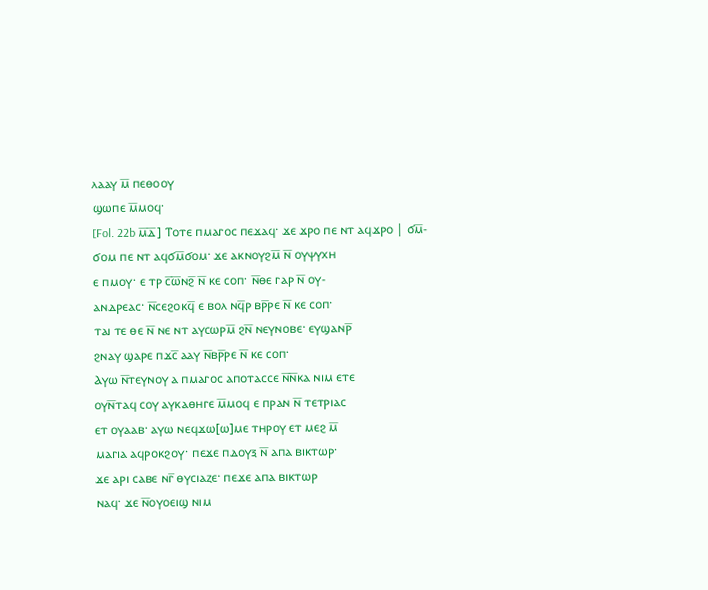ⲗⲁⲁⲩ ⲙ̅ ⲡⲉⲑⲟⲟⲩ
ϣⲱⲡⲉ ⲙ̅ⲙⲟϥ·
[Fol. 22b ⲙ̅ⲇ̅] Ⲧⲟⲧⲉ ⲡⲙⲁⲅⲟⲥ ⲡⲉϫⲁϥ· ϫⲉ ϫⲣⲟ ⲡⲉ ⲛⲧ ⲁϥϫⲣⲟ | ϭⲙ̅‐
ϭⲟⲙ ⲡⲉ ⲛⲧ ⲁϥϭⲙ̅ϭⲟⲙ· ϫⲉ ⲁⲕⲛⲟⲩϩⲙ̅ ⲛ̅ ⲟⲩⲯⲩⲭⲏ
ⲉ ⲡⲙⲟⲩ· ⲉ ⲧⲣ ⲥ̅ⲱ̅ⲛϩ̅ ⲛ̅ ⲕⲉ ⲥⲟⲡ· ⲛ̅ⲑⲉ ⲅⲁⲣ ⲛ̅ ⲟⲩ‐
ⲁⲛⲇⲣⲉⲁⲥ· ⲛ̅ⲥⲉϩⲟⲕϥ̅ ⲉ ⲃⲟⲗ ⲛϥ̅ⲣ ⲃⲣ̅ⲣⲉ ⲛ̅ ⲕⲉ ⲥⲟⲡ·
ⲧⲁⲓ ⲧⲉ ⲑⲉ ⲛ̅ ⲛⲉ ⲛⲧ ⲁⲩⲥⲱⲣⲙ̅ ϩⲛ̅ ⲛⲉⲩⲛⲟⲃⲉ· ⲉⲩϣⲁⲛⲣ̅
ϩⲛⲁⲩ ϣⲁⲣⲉ ⲡϫⲥ̅ ⲁⲁⲩ ⲛ̅ⲃⲣ̅ⲣⲉ ⲛ̅ ⲕⲉ ⲥⲟⲡ·
Ⲁⲩⲱ ⲛ̅ⲧⲉⲩⲛⲟⲩ ⲁ ⲡⲙⲁⲅⲟⲥ ⲁⲡⲟⲧⲁⲥⲥⲉ ⲛ̅ⲛ̅ⲕⲁ ⲛⲓⲙ ⲉⲧⲉ
ⲟⲩⲛ̅ⲧⲁϥ ⲥⲟⲩ ⲁⲩⲕⲁⲑⲏⲅⲉ ⲙ̅ⲙⲟϥ ⲉ ⲡⲣⲁⲛ ⲛ̅ ⲧⲉⲧⲣⲓⲁⲥ
ⲉⲧ ⲟⲩⲁⲁⲃ· ⲁⲩⲱ ⲛⲉϥϫⲱ[ⲱ]ⲙⲉ ⲧⲏⲣⲟⲩ ⲉⲧ ⲙⲉϩ ⲙ̅
ⲙⲁⲅⲓⲁ ⲁϥⲣⲟⲕϩⲟⲩ· ⲡⲉϫⲉ ⲡⲇⲟⲩⲝ ⲛ̅ ⲁⲡⲁ ⲃⲓⲕⲧⲱⲣ·
ϫⲉ ⲁⲣⲓ ⲥⲁⲃⲉ ⲛⲅ̅ ⲑⲩⲥⲓⲁⲍⲉ· ⲡⲉϫⲉ ⲁⲡⲁ ⲃⲓⲕⲧⲱⲣ
ⲛⲁϥ· ϫⲉ ⲛ̅ⲟⲩⲟⲉⲓϣ ⲛⲓⲙ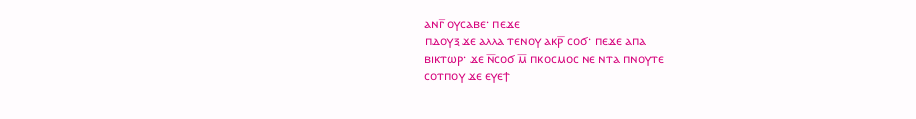ⲁⲛⲅ̅ ⲟⲩⲥⲁⲃⲉ· ⲡⲉϫⲉ
ⲡⲇⲟⲩⲝ ϫⲉ ⲁⲗⲗⲁ ⲧⲉⲛⲟⲩ ⲁⲕⲣ̅ ⲥⲟϭ· ⲡⲉϫⲉ ⲁⲡⲁ
ⲃⲓⲕⲧⲱⲣ· ϫⲉ ⲛ̅ⲥⲟϭ ⲙ̅ ⲡⲕⲟⲥⲙⲟⲥ ⲛⲉ ⲛⲧⲁ ⲡⲛⲟⲩⲧⲉ
ⲥⲟⲧⲡⲟⲩ ϫⲉ ⲉⲩⲉϯ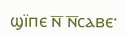ϣⲓ̈ⲡⲉ ⲛ̅ ⲛ̅ⲥⲁⲃⲉ·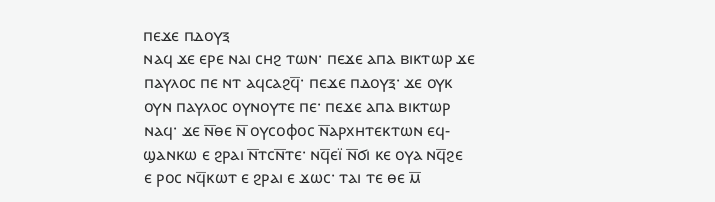ⲡⲉϫⲉ ⲡⲇⲟⲩⲝ
ⲛⲁϥ ϫⲉ ⲉⲣⲉ ⲛⲁⲓ ⲥⲏϩ ⲧⲱⲛ· ⲡⲉϫⲉ ⲁⲡⲁ ⲃⲓⲕⲧⲱⲣ ϫⲉ
ⲡⲁⲩⲗⲟⲥ ⲡⲉ ⲛⲧ ⲁϥⲥⲁϩϥ̅· ⲡⲉϫⲉ ⲡⲇⲟⲩⲝ· ϫⲉ ⲟⲩⲕ
ⲟⲩⲛ ⲡⲁⲩⲗⲟⲥ ⲟⲩⲛⲟⲩⲧⲉ ⲡⲉ· ⲡⲉϫⲉ ⲁⲡⲁ ⲃⲓⲕⲧⲱⲣ
ⲛⲁϥ· ϫⲉ ⲛ̅ⲑⲉ ⲛ̅ ⲟⲩⲥⲟⲫⲟⲥ ⲛ̅ⲁⲣⲭⲏⲧⲉⲕⲧⲱⲛ ⲉϥ‐
ϣⲁⲛⲕⲱ ⲉ ϩⲣⲁⲓ ⲛ̅ⲧⲥⲛ̅ⲧⲉ· ⲛϥ̅ⲉⲓ̈ ⲛ̅ϭⲓ ⲕⲉ ⲟⲩⲁ ⲛϥ̅ϩⲉ
ⲉ ⲣⲟⲥ ⲛϥ̅ⲕⲱⲧ ⲉ ϩⲣⲁⲓ ⲉ ϫⲱⲥ· ⲧⲁⲓ ⲧⲉ ⲑⲉ ⲙ̅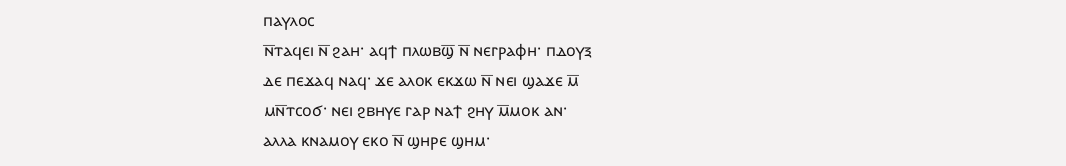ⲡⲁⲩⲗⲟⲥ
ⲛ̅ⲧⲁϥⲉⲓ ⲛ̅ ϩⲁⲏ· ⲁϥϯ ⲡⲗⲱⲃϣ̅ ⲛ̅ ⲛⲉⲅⲣⲁⲫⲏ· ⲡⲇⲟⲩⲝ
ⲇⲉ ⲡⲉϫⲁϥ ⲛⲁϥ· ϫⲉ ⲁⲗⲟⲕ ⲉⲕϫⲱ ⲛ̅ ⲛⲉⲓ ϣⲁϫⲉ ⲙ̅
ⲙⲛ̅ⲧⲥⲟϭ· ⲛⲉⲓ ϩⲃⲏⲩⲉ ⲅⲁⲣ ⲛⲁϯ ϩⲏⲩ ⲙ̅ⲙⲟⲕ ⲁⲛ·
ⲁⲗⲗⲁ ⲕⲛⲁⲙⲟⲩ ⲉⲕⲟ ⲛ̅ ϣⲏⲣⲉ ϣⲏⲙ·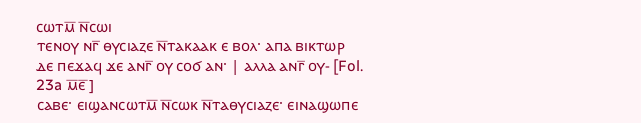ⲥⲱⲧⲙ̅ ⲛ̅ⲥⲱⲓ
ⲧⲉⲛⲟⲩ ⲛⲅ̅ ⲑⲩⲥⲓⲁⲍⲉ ⲛ̅ⲧⲁⲕⲁⲁⲕ ⲉ ⲃⲟⲗ· ⲁⲡⲁ ⲃⲓⲕⲧⲱⲣ
ⲇⲉ ⲡⲉϫⲁϥ ϫⲉ ⲁⲛⲅ̅ ⲟⲩ ⲥⲟϭ ⲁⲛ· | ⲁⲗⲗⲁ ⲁⲛⲅ̅ ⲟⲩ‐ [Fol. 23a ⲙ̅ⲉ̅]
ⲥⲁⲃⲉ· ⲉⲓϣⲁⲛⲥⲱⲧⲙ̅ ⲛ̅ⲥⲱⲕ ⲛ̅ⲧⲁⲑⲩⲥⲓⲁⲍⲉ· ⲉⲓⲛⲁϣⲱⲡⲉ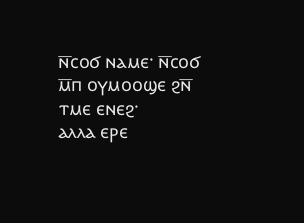ⲛ̅ⲥⲟϭ ⲛⲁⲙⲉ· ⲛ̅ⲥⲟϭ ⲙ̅ⲡ ⲟⲩⲙⲟⲟϣⲉ ϩⲛ̅ ⲧⲙⲉ ⲉⲛⲉϩ·
ⲁⲗⲗⲁ ⲉⲣⲉ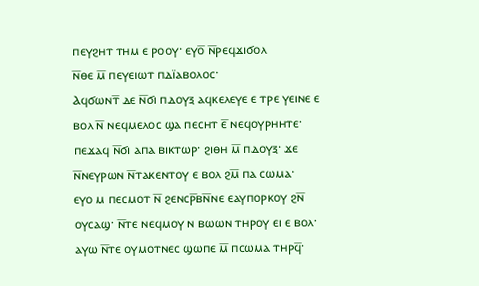ⲡⲉⲩϩⲏⲧ ⲧⲏⲙ ⲉ ⲣⲟⲟⲩ· ⲉⲩⲟ̅ ⲛ̅ⲣⲉϥϫⲓϭⲟⲗ
ⲛ̅ⲑⲉ ⲙ̅ ⲡⲉⲩⲉⲓⲱⲧ ⲡⲇⲓ̈ⲁⲃⲟⲗⲟⲥ·
Ⲁϥϭⲱⲛⲧ̅ ⲇⲉ ⲛ̅ϭⲓ ⲡⲇⲟⲩⲝ ⲁϥⲕⲉⲗⲉⲩⲉ ⲉ ⲧⲣⲉ ⲩⲉⲓⲛⲉ ⲉ
ⲃⲟⲗ ⲛ̅ ⲛⲉϥⲙⲉⲗⲟⲥ ϣⲁ ⲡⲉⲥⲏⲧ ⲉ̅ ⲛⲉϥⲟⲩⲣⲏⲏⲧⲉ·
ⲡⲉϫⲁϥ ⲛ̅ϭⲓ ⲁⲡⲁ ⲃⲓⲕⲧⲱⲣ· ϩⲓⲑⲏ ⲙ̅ ⲡⲇⲟⲩⲝ· ϫⲉ
ⲛ̅ⲛⲉⲩⲣⲱⲛ ⲛ̅ⲧⲁⲕⲉⲛⲧⲟⲩ ⲉ ⲃⲟⲗ ϩⲙ̅ ⲡⲁ ⲥⲱⲙⲁ·
ⲉⲩⲟ ⲙ ⲡⲉⲥⲙⲟⲧ ⲛ̅ ϩⲉⲛⲥⲣ̅ⲃⲛ̅ⲛⲉ ⲉⲁⲩⲡⲟⲣⲕⲟⲩ ϩⲛ̅
ⲟⲩⲥⲁϣ· ⲛ̅ⲧⲉ ⲛⲉϥⲙⲟⲩ ⲛ ⲃⲱⲱⲛ ⲧⲏⲣⲟⲩ ⲉⲓ ⲉ ⲃⲟⲗ·
ⲁⲩⲱ ⲛ̅ⲧⲉ ⲟⲩⲙⲟⲧⲛⲉⲥ ϣⲱⲡⲉ ⲙ̅ ⲡⲥⲱⲙⲁ ⲧⲏⲣϥ̅·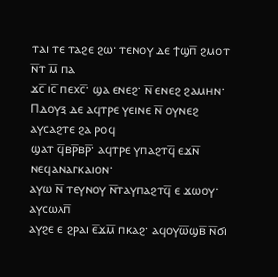ⲧⲁⲓ ⲧⲉ ⲧⲁϩⲉ ϩⲱ· ⲧⲉⲛⲟⲩ ⲇⲉ ϯϣⲡ̅ ϩⲙⲟⲧ ⲛ̅ⲧ ⲙ̅ ⲡⲁ
ϫⲥ̅ ⲓⲥ̅ ⲡⲉⲭⲥ̅· ϣⲁ ⲉⲛⲉϩ· ⲛ̅ ⲉⲛⲉϩ ϩⲁⲙⲏⲛ·
Ⲡⲇⲟⲩⲝ ⲇⲉ ⲁϥⲧⲣⲉ ⲩⲉⲓⲛⲉ ⲛ̅ ⲟⲩⲛⲉϩ ⲁⲩⲥⲁϩⲧⲉ ϩⲁ ⲣⲟϥ
ϣⲁⲧ ϥ̅ⲃⲣ̅ⲃⲣ̅· ⲁϥⲧⲣⲉ ⲩⲡⲁϩⲧϥ̅ ⲉϫⲛ̅ ⲛⲉϥⲁⲛⲁⲅⲕⲁⲓⲟⲛ·
ⲁⲩⲱ ⲛ̅ ⲧⲉⲩⲛⲟⲩ ⲛ̅ⲧⲁⲩⲡⲁϩⲧϥ̅ ⲉ ϫⲱⲟⲩ· ⲁⲩⲥⲱⲗⲡ̅
ⲁⲩϩⲉ ⲉ ϩⲣⲁⲓ ⲉ̅ϫⲙ̅ ⲡⲕⲁϩ· ⲁϥⲟⲩⲱ̅ϣⲃ̅ ⲛ̅ϭⲓ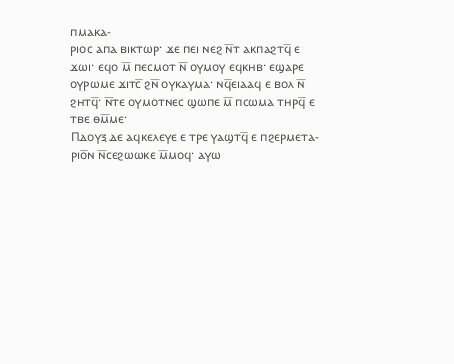ⲡⲙⲁⲕⲁ‐
ⲣⲓⲟⲥ ⲁⲡⲁ ⲃⲓⲕⲧⲱⲣ· ϫⲉ ⲡⲉⲓ ⲛⲉϩ ⲛ̅ⲧ ⲁⲕⲡⲁϩⲧϥ̅ ⲉ
ϫⲱⲓ· ⲉϥⲟ ⲙ̅ ⲡⲉⲥⲙⲟⲧ ⲛ̅ ⲟⲩⲙⲟⲩ ⲉϥⲕⲏⲃ· ⲉϣⲁⲣⲉ
ⲟⲩⲣⲱⲙⲉ ϫⲓⲧⲥ̅ ϩⲛ̅ ⲟⲩⲕⲁⲩⲙⲁ· ⲛϥ̅ⲉⲓⲁⲁϥ ⲉ ⲃⲟⲗ ⲛ̅
ϩⲏⲧϥ̅· ⲛ̅ⲧⲉ ⲟⲩⲙⲟⲧⲛⲉⲥ ϣⲱⲡⲉ ⲙ̅ ⲡⲥⲱⲙⲁ ⲧⲏⲣϥ̅ ⲉ
ⲧⲃⲉ ⲑⲙ̅ⲙⲉ·
Ⲡⲇⲟⲩⲝ ⲇⲉ ⲁϥⲕⲉⲗⲉⲩⲉ ⲉ ⲧⲣⲉ ⲩⲁϣⲧϥ̅ ⲉ ⲡϩⲉⲣⲙⲉⲧⲁ‐
ⲣⲓⲟ̅ⲛ ⲛ̅ⲥⲉϩⲱⲱⲕⲉ ⲙ̅ⲙⲟϥ· ⲁⲩⲱ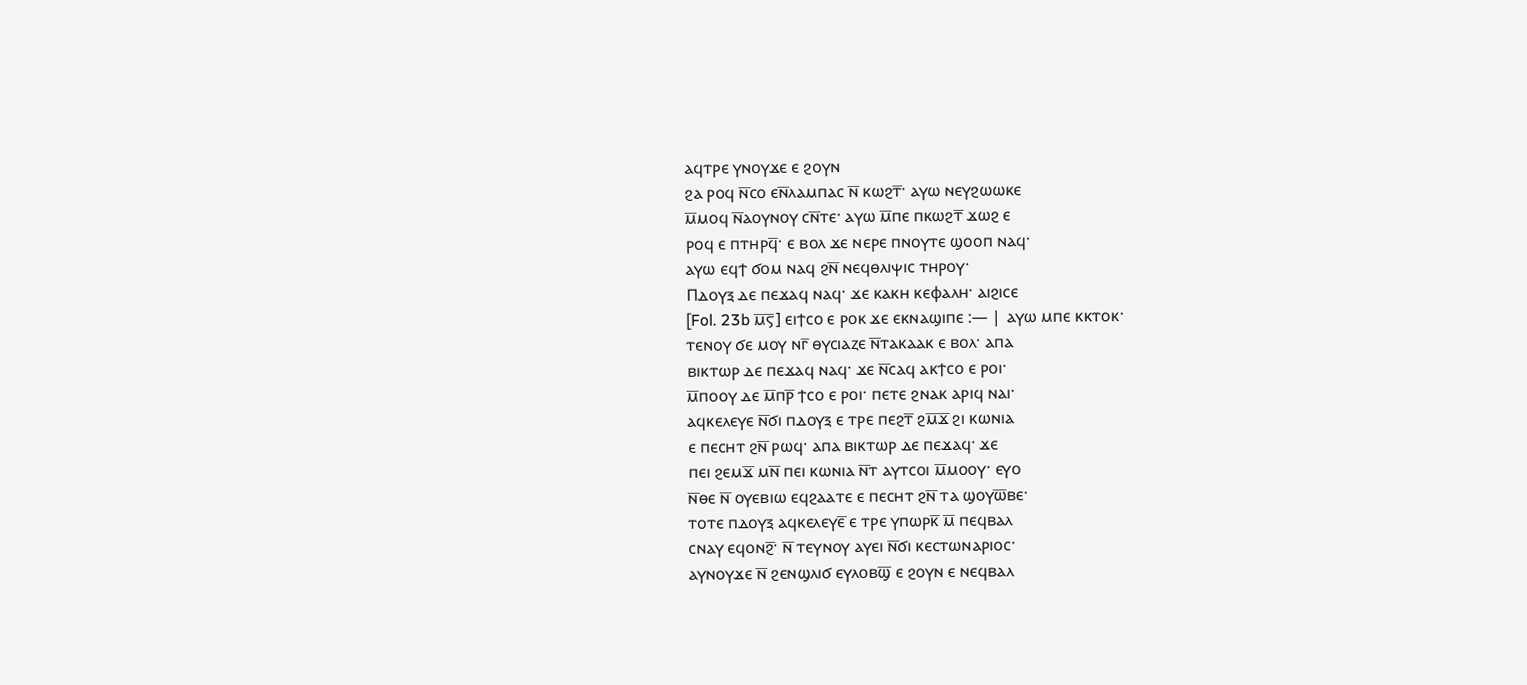ⲁϥⲧⲣⲉ ⲩⲛⲟⲩϫⲉ ⲉ ϩⲟⲩⲛ
ϩⲁ ⲣⲟϥ ⲛ̅ⲥⲟ ⲉⲛ̅ⲗⲁⲙⲡⲁⲥ ⲛ̅ ⲕⲱϩⲧ̅· ⲁⲩⲱ ⲛⲉⲩϩⲱⲱⲕⲉ
ⲙ̅ⲙⲟϥ ⲛ̅ⲁⲟⲩⲛⲟⲩ ⲥⲛ̅ⲧⲉ· ⲁⲩⲱ ⲙ̅ⲡⲉ ⲡⲕⲱϩⲧ̅ ϫⲱϩ ⲉ
ⲣⲟϥ ⲉ ⲡⲧⲏⲣϥ̅· ⲉ ⲃⲟⲗ ϫⲉ ⲛⲉⲣⲉ ⲡⲛⲟⲩⲧⲉ ϣⲟⲟⲡ ⲛⲁϥ·
ⲁⲩⲱ ⲉϥϯ ϭⲟⲙ ⲛⲁϥ ϩⲛ̅ ⲛⲉϥⲑⲗⲓⲯⲓⲥ ⲧⲏⲣⲟⲩ·
Ⲡⲇⲟⲩⲝ ⲇⲉ ⲡⲉϫⲁϥ ⲛⲁϥ· ϫⲉ ⲕⲁⲕⲏ ⲕⲉⲫⲁⲗⲏ· ⲁⲓϩⲓⲥⲉ
[Fol. 23b ⲙ̅ⲋ̅] ⲉⲓϯⲥⲟ ⲉ ⲣⲟⲕ ϫⲉ ⲉⲕⲛⲁϣⲓⲡⲉ :— | ⲁⲩⲱ ⲙⲡⲉ ⲕⲕⲧⲟⲕ·
ⲧⲉⲛⲟⲩ ϭⲉ ⲙⲟⲩ ⲛⲅ̅ ⲑⲩⲥⲓⲁⲍⲉ ⲛ̅ⲧⲁⲕⲁⲁⲕ ⲉ ⲃⲟⲗ· ⲁⲡⲁ
ⲃⲓⲕⲧⲱⲣ ⲇⲉ ⲡⲉϫⲁϥ ⲛⲁϥ· ϫⲉ ⲛ̅ⲥⲁϥ ⲁⲕϯⲥⲟ ⲉ ⲣⲟⲓ·
ⲙ̅ⲡⲟⲟⲩ ⲇⲉ ⲙ̅ⲡⲣ̅ ϯⲥⲟ ⲉ ⲣⲟⲓ· ⲡⲉⲧⲉ ϩⲛⲁⲕ ⲁⲣⲓϥ ⲛⲁⲓ·
ⲁϥⲕⲉⲗⲉⲩⲉ ⲛ̅ϭⲓ ⲡⲇⲟⲩⲝ ⲉ ⲧⲣⲉ ⲡⲉϩⲧ̅ ϩⲙ̅ϫ̅ ϩⲓ ⲕⲱⲛⲓⲁ
ⲉ ⲡⲉⲥⲏⲧ ϩⲛ̅ ⲣⲱϥ· ⲁⲡⲁ ⲃⲓⲕⲧⲱⲣ ⲇⲉ ⲡⲉϫⲁϥ· ϫⲉ
ⲡⲉⲓ ϩⲉⲙϫ̅ ⲙⲛ̅ ⲡⲉⲓ ⲕⲱⲛⲓⲁ ⲛ̅ⲧ ⲁⲩⲧⲥⲟⲓ ⲙ̅ⲙⲟⲟⲩ· ⲉⲩⲟ
ⲛ̅ⲑⲉ ⲛ̅ ⲟⲩⲉⲃⲓⲱ ⲉϥϩⲁⲁⲧⲉ ⲉ ⲡⲉⲥⲏⲧ ϩⲛ̅ ⲧⲁ ϣⲟⲩⲱ̅ⲃⲉ·
ⲧⲟⲧⲉ ⲡⲇⲟⲩⲝ ⲁϥⲕⲉⲗⲉⲩⲉ̅ ⲉ ⲧⲣⲉ ⲩⲡⲱⲣⲕ̅ ⲙ̅ ⲡⲉϥⲃⲁⲗ
ⲥⲛⲁⲩ ⲉϥⲟⲛϩ̅· ⲛ̅ ⲧⲉⲩⲛⲟⲩ ⲁⲩⲉⲓ ⲛ̅ϭⲓ ⲕⲉⲥⲧⲱⲛⲁⲣⲓⲟⲥ·
ⲁⲩⲛⲟⲩϫⲉ ⲛ̅ ϩⲉⲛϣⲗⲓϭ ⲉⲩⲗⲟⲃϣ̅ ⲉ ϩⲟⲩⲛ ⲉ ⲛⲉϥⲃⲁⲗ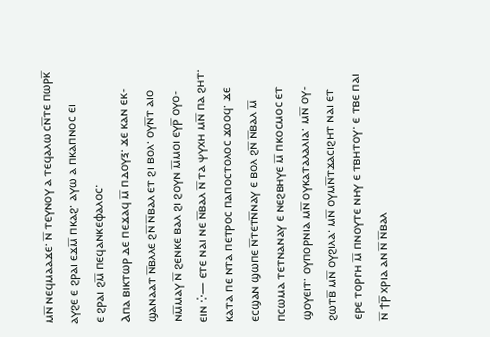ⲙⲛ̅ ⲛⲉϥⲙⲁⲁϫⲉ· ⲛ̅ ⲧⲉⲩⲛⲟⲩ ⲁ ⲧⲉϥⲁⲗⲱ ⲥⲛ̅ⲧⲉ ⲡⲱⲣⲕ̅
ⲁⲩϩⲉ ⲉ ϩⲣⲁⲓ ⲉϫⲙ̅ ⲡⲕⲁϩ· ⲁⲩⲱ ⲁ ⲡⲕⲁⲡⲛⲟⲥ ⲉⲓ
ⲉ ϩⲣⲁⲓ ϩⲙ̅ ⲡⲉϥⲁⲛⲕⲉⲫⲁⲗⲟⲥ·
Ⲁⲡⲁ ⲃⲓⲕⲧⲱⲣ ⲇⲉ ⲡⲉϫⲁϥ ⲙ̅ ⲡⲇⲟⲩⲝ· ϫⲉ ⲕⲁⲛ ⲉⲕ‐
ϣⲁⲛⲁⲁⲧ ⲛ̅ⲃⲗⲗⲉ ϩⲛ̅ ⲛ̅ⲃⲁⲗ ⲉⲧ ϩⲓ ⲃⲟⲗ· ⲟⲩⲛ̅ⲧ ⲁⲓⲟ
ⲛⲙ̅ⲙⲁⲩ ⲛ̅ ϩⲉⲛⲕⲉ ⲃⲁⲗ ϩⲓ ϩⲟⲩⲛ ⲙ̅ⲙⲟⲓ ⲉⲩⲣ̅ ⲟⲩⲟ‐
ⲉⲓⲛ ⁛— ⲉⲧⲉ ⲛⲁⲓ ⲛⲉ ⲛ̅ⲃⲁⲗ ⲛ̅ ⲧⲁ ⲯⲩⲭⲏ ⲙⲛ̅ ⲡⲁ ϩⲏⲧ·
ⲕⲁⲧⲁ ⲡⲉ ⲛⲧⲁ ⲡⲉⲧⲣⲟⲥ ⲡⲁⲡⲟⲥⲧⲟⲗⲟⲥ ϫⲟⲟϥ· ϫⲉ
ⲉⲥϣⲁⲛ ϣⲱⲡⲉ ⲛ̅ⲧⲉⲧⲛ̅ⲛⲁⲩ ⲉ ⲃⲟⲗ ϩⲛ̅ ⲛ̅ⲃⲁⲗ ⲙ̅
ⲡⲥⲱⲙⲁ ⲧⲉⲧⲛⲁⲛⲁⲩ ⲉ ⲛⲉϩⲃⲏⲩⲉ ⲙ̅ ⲡⲕⲟⲥⲙⲟⲥ ⲉⲧ
ϣⲟⲩⲉⲓⲧ· ⲟⲩⲡⲟⲣⲛⲓⲁ ⲙⲛ̅ ⲟⲩⲕⲁⲧⲁⲗⲁⲗⲓⲁ· ⲙⲛ̅ ⲟⲩ‐
ϩⲱⲧⲃ̅ ⲙⲛ̅ ⲟⲩϩⲓⲗⲁ· ⲙⲛ̅ ⲟⲩⲙⲛ̅ⲧϫⲁⲥⲓϩⲏⲧ ⲛⲁⲓ ⲉⲧ
ⲉⲣⲉ ⲧⲟⲣⲅⲏ ⲙ̅ ⲡⲛⲟⲩⲧⲉ ⲛⲏⲩ ⲉ ⲧⲃⲏⲧⲟⲩ· ⲉ ⲧⲃⲉ ⲡⲁⲓ
ⲛ̅ ϯⲣ̅ ⲭⲣⲓⲁ ⲁⲛ ⲛ̅ ⲛ̅ⲃⲁⲗ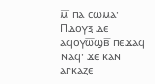ⲙ̅ ⲡⲁ ⲥⲱⲙⲁ·
Ⲡⲇⲟⲩⲝ ⲇⲉ ⲁϥⲟⲩⲱ̅ϣⲃ̅ ⲡⲉϫⲁϥ ⲛⲁϥ· ϫⲉ ⲕⲁⲛ ⲁⲅⲕⲁⲍⲉ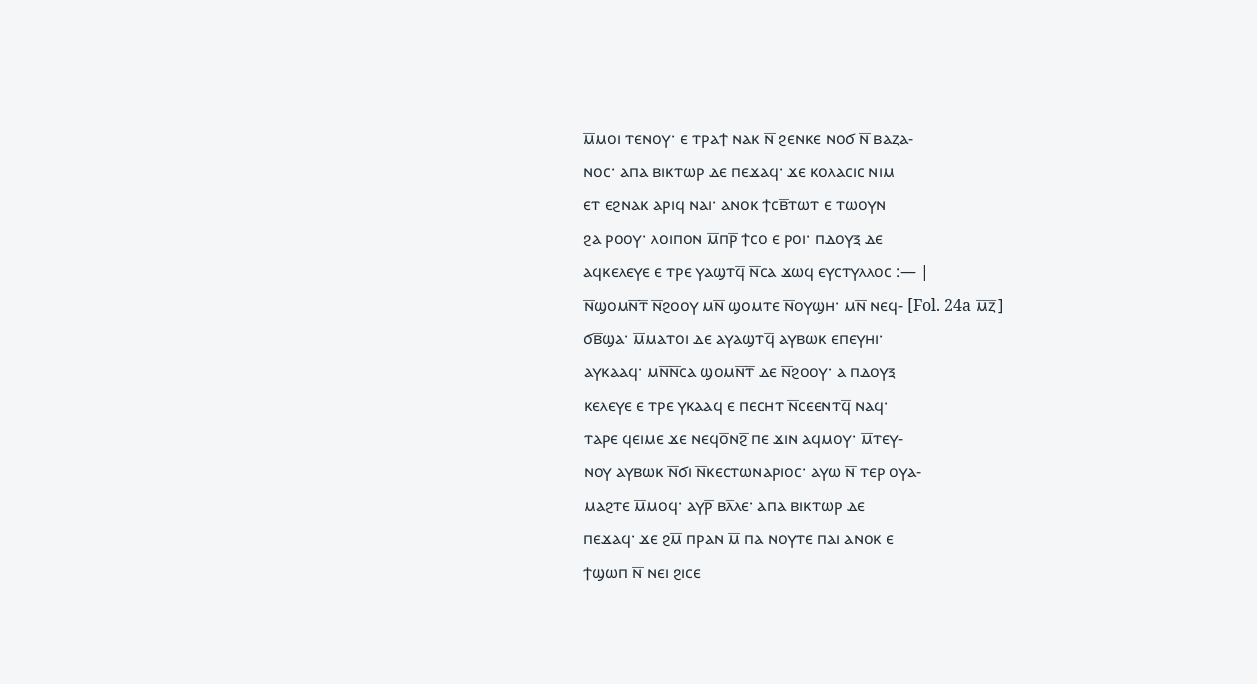ⲙ̅ⲙⲟⲓ ⲧⲉⲛⲟⲩ· ⲉ ⲧⲣⲁϯ ⲛⲁⲕ ⲛ̅ ϩⲉⲛⲕⲉ ⲛⲟϭ ⲛ̅ ⲃⲁⲍⲁ‐
ⲛⲟⲥ· ⲁⲡⲁ ⲃⲓⲕⲧⲱⲣ ⲇⲉ ⲡⲉϫⲁϥ· ϫⲉ ⲕⲟⲗⲁⲥⲓⲥ ⲛⲓⲙ
ⲉⲧ ⲉϩⲛⲁⲕ ⲁⲣⲓϥ ⲛⲁⲓ· ⲁⲛⲟⲕ ϯⲥⲃ̅ⲧⲱⲧ ⲉ ⲧⲱⲟⲩⲛ
ϩⲁ ⲣⲟⲟⲩ· ⲗⲟⲓⲡⲟⲛ ⲙ̅ⲡⲣ̅ ϯⲥⲟ ⲉ ⲣⲟⲓ· ⲡⲇⲟⲩⲝ ⲇⲉ
ⲁϥⲕⲉⲗⲉⲩⲉ ⲉ ⲧⲣⲉ ⲩⲁϣⲧϥ̅ ⲛ̅ⲥⲁ ϫⲱϥ ⲉⲩⲥⲧⲩⲗⲗⲟⲥ :— |
ⲛ̅ϣⲟⲙⲛ̅ⲧ̅ ⲛ̅ϩⲟⲟⲩ ⲙⲛ̅ ϣⲟⲙⲧⲉ ⲛ̅ⲟⲩϣⲏ· ⲙⲛ̅ ⲛⲉϥ‐ [Fol. 24a ⲙ̅ⲍ̅]
ϭⲃ̅ϣⲁ· ⲙ̅ⲙⲁⲧⲟⲓ ⲇⲉ ⲁⲩⲁϣⲧϥ̅ ⲁⲩⲃⲱⲕ ⲉⲡⲉⲩⲏⲓ·
ⲁⲩⲕⲁⲁϥ· ⲙⲛ̅ⲛ̅ⲥⲁ ϣⲟⲙⲛ̅ⲧ̅ ⲇⲉ ⲛ̅ϩⲟⲟⲩ· ⲁ ⲡⲇⲟⲩⲝ
ⲕⲉⲗⲉⲩⲉ ⲉ ⲧⲣⲉ ⲩⲕⲁⲁϥ ⲉ ⲡⲉⲥⲏⲧ ⲛ̅ⲥⲉⲉⲛⲧϥ̅ ⲛⲁϥ·
ⲧⲁⲣⲉ ϥⲉⲓⲙⲉ ϫⲉ ⲛⲉϥⲟ̅ⲛϩ̅ ⲡⲉ ϫⲓⲛ ⲁϥⲙⲟⲩ· ⲙ̅ⲧⲉⲩ‐
ⲛⲟⲩ ⲁⲩⲃⲱⲕ ⲛ̅ϭⲓ ⲛ̅ⲕⲉⲥⲧⲱⲛⲁⲣⲓⲟⲥ· ⲁⲩⲱ ⲛ̅ ⲧⲉⲣ ⲟⲩⲁ‐
ⲙⲁϩⲧⲉ ⲙ̅ⲙⲟϥ· ⲁⲩⲣ̅ ⲃⲗ̅ⲗⲉ· ⲁⲡⲁ ⲃⲓⲕⲧⲱⲣ ⲇⲉ
ⲡⲉϫⲁϥ· ϫⲉ ϩⲙ̅ ⲡⲣⲁⲛ ⲙ̅ ⲡⲁ ⲛⲟⲩⲧⲉ ⲡⲁⲓ ⲁⲛⲟⲕ ⲉ
ϯϣⲱⲡ ⲛ̅ ⲛⲉⲓ ϩⲓⲥⲉ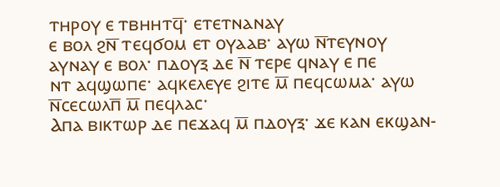ⲧⲏⲣⲟⲩ ⲉ ⲧⲃⲏⲏⲧϥ̅· ⲉⲧⲉⲧⲛⲁⲛⲁⲩ
ⲉ ⲃⲟⲗ ϩⲛ̅ ⲧⲉϥϭⲟⲙ ⲉⲧ ⲟⲩⲁⲁⲃ· ⲁⲩⲱ ⲛ̅ⲧⲉⲩⲛⲟⲩ
ⲁⲩⲛⲁⲩ ⲉ ⲃⲟⲗ· ⲡⲇⲟⲩⲝ ⲇⲉ ⲛ̅ ⲧⲉⲣⲉ ϥⲛⲁⲩ ⲉ ⲡⲉ
ⲛⲧ ⲁϥϣⲱⲡⲉ· ⲁϥⲕⲉⲗⲉⲩⲉ ϩⲓⲧⲉ ⲙ̅ ⲡⲉϥⲥⲱⲙⲁ· ⲁⲩⲱ
ⲛ̅ⲥⲉⲥⲱⲗⲡ̅ ⲙ̅ ⲡⲉϥⲗⲁⲥ·
Ⲁⲡⲁ ⲃⲓⲕⲧⲱⲣ ⲇⲉ ⲡⲉϫⲁϥ ⲙ̅ ⲡⲇⲟⲩⲝ· ϫⲉ ⲕⲁⲛ ⲉⲕϣⲁⲛ‐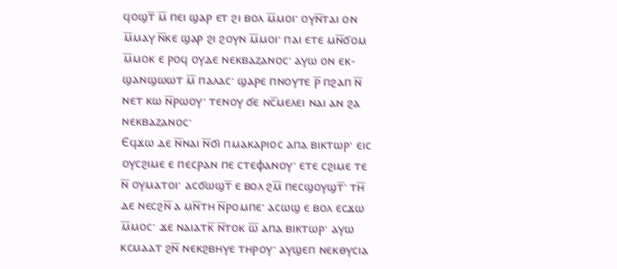ϥⲟϣⲧ̅ ⲙ̅ ⲡⲉⲓ ϣⲁⲣ ⲉⲧ ϩⲓ ⲃⲟⲗ ⲙ̅ⲙⲟⲓ· ⲟⲩⲛ̅ⲧⲁⲓ ⲟⲛ
ⲙ̅ⲙⲁⲩ ⲛ̅ⲕⲉ ϣⲁⲣ ϩⲓ ϩⲟⲩⲛ ⲙ̅ⲙⲟⲓ· ⲡⲁⲓ ⲉⲧⲉ ⲙⲛ̅ϭⲟⲙ
ⲙ̅ⲙⲟⲕ ⲉ ⲣⲟϥ ⲟⲩⲇⲉ ⲛⲉⲕⲃⲁⲍⲁⲛⲟⲥ· ⲁⲩⲱ ⲟⲛ ⲉⲕ‐
ϣⲁⲛϣⲱⲱⲧ ⲙ̅ ⲡⲁⲗⲁⲥ· ϣⲁⲣⲉ ⲡⲛⲟⲩⲧⲉ ⲣ̅ ⲡϩⲁⲡ ⲛ̅
ⲛⲉⲧ ⲕⲱ ⲛ̅ⲣⲱⲟⲩ· ⲧⲉⲛⲟⲩ ϭⲉ ⲛⲥ̅ⲙⲉⲗⲉⲓ ⲛⲁⲓ ⲁⲛ ϩⲁ
ⲛⲉⲕⲃⲁⲍⲁⲛⲟⲥ·
Ⲉϥϫⲱ ⲇⲉ ⲛ̅ⲛⲁⲓ ⲛ̅ϭⲓ ⲡⲙⲁⲕⲁⲣⲓⲟⲥ ⲁⲡⲁ ⲃⲓⲕⲧⲱⲣ· ⲉⲓⲥ
ⲟⲩⲥϩⲓⲙⲉ ⲉ ⲡⲉⲥⲣⲁⲛ ⲡⲉ ⲥⲧⲉⲫⲁⲛⲟⲩ· ⲉⲧⲉ ⲥϩⲓⲙⲉ ⲧⲉ
ⲛ̅ ⲟⲩⲙⲁⲧⲟⲓ· ⲁⲥϭⲱϣⲧ̅ ⲉ ⲃⲟⲗ ϩⲙ̅ ⲡⲉⲥϣⲟⲩϣⲧ̅· ⲧⲏ̅
ⲇⲉ ⲛⲉⲥϩⲛ̅ ⲁ ⲙⲛ̅ⲧⲏ ⲛ̅ⲣⲟⲙⲡⲉ· ⲁⲥⲱϣ ⲉ ⲃⲟⲗ ⲉⲥϫⲱ
ⲙ̅ⲙⲟⲥ· ϫⲉ ⲛⲁⲓⲁⲧⲕ̅ ⲛ̅ⲧⲟⲕ ⲱ̅ ⲁⲡⲁ ⲃⲓⲕⲧⲱⲣ· ⲁⲩⲱ
ⲕⲥⲙⲁⲁⲧ ϩⲛ̅ ⲛⲉⲕϩⲃⲏⲩⲉ ⲧⲏⲣⲟⲩ· ⲁⲩϣⲉⲡ ⲛⲉⲕⲑⲩⲥⲓⲁ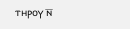ⲧⲏⲣⲟⲩ ⲛ̅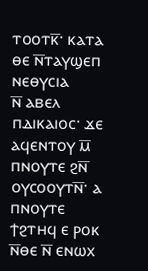ⲧⲟⲟⲧⲕ̅· ⲕⲁⲧⲁ ⲑⲉ ⲛ̅ⲧⲁⲩϣⲉⲡ ⲛⲉⲑⲩⲥⲓⲁ
ⲛ̅ ⲁⲃⲉⲗ ⲡⲇⲓⲕⲁⲓⲟⲥ· ϫⲉ ⲁϥⲉⲛⲧⲟⲩ ⲙ̅ ⲡⲛⲟⲩⲧⲉ ϩⲛ̅
ⲟⲩⲥⲟⲟⲩⲧⲛ̅· ⲁ ⲡⲛⲟⲩⲧⲉ ϯϩⲧⲏϥ ⲉ ⲣⲟⲕ ⲛ̅ⲑⲉ ⲛ̅ ⲉⲛⲱⲭ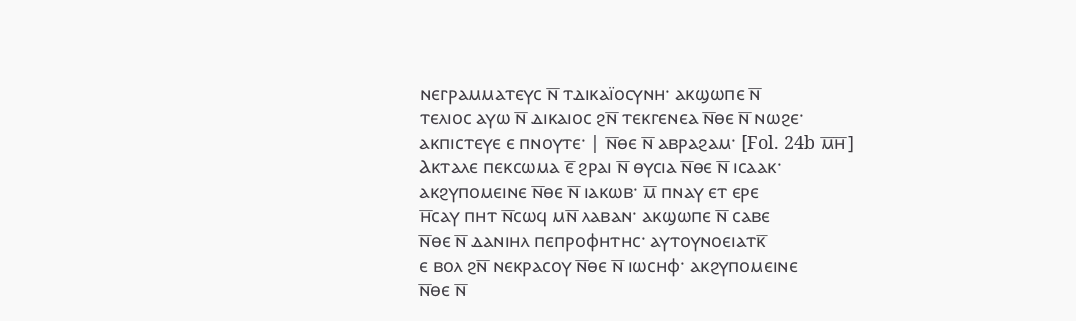ⲛⲉⲅⲣⲁⲙⲙⲁⲧⲉⲩⲥ ⲛ̅ ⲧⲇⲓⲕⲁⲓ̈ⲟⲥⲩⲛⲏ· ⲁⲕϣⲱⲡⲉ ⲛ̅
ⲧⲉⲗⲓⲟⲥ ⲁⲩⲱ ⲛ̅ ⲇⲓⲕⲁⲓⲟⲥ ϩⲛ̅ ⲧⲉⲕⲅⲉⲛⲉⲁ ⲛ̅ⲑⲉ ⲛ̅ ⲛⲱϩⲉ·
ⲁⲕⲡⲓⲥⲧⲉⲩⲉ ⲉ ⲡⲛⲟⲩⲧⲉ· | ⲛ̅ⲑⲉ ⲛ̅ ⲁⲃⲣⲁϩⲁⲙ· [Fol. 24b ⲙ̅ⲏ̅]
Ⲁⲕⲧⲁⲗⲉ ⲡⲉⲕⲥⲱⲙⲁ ⲉ̅ ϩⲣⲁⲓ ⲛ̅ ⲑⲩⲥⲓⲁ ⲛ̅ⲑⲉ ⲛ̅ ⲓⲥⲁⲁⲕ·
ⲁⲕϩⲩⲡⲟⲙⲉⲓⲛⲉ ⲛ̅ⲑⲉ ⲛ̅ ⲓⲁⲕⲱⲃ· ⲙ̅ ⲡⲛⲁⲩ ⲉⲧ ⲉⲣⲉ
ⲏ̅ⲥⲁⲩ ⲡⲏⲧ ⲛ̅ⲥⲱϥ ⲙⲛ̅ ⲗⲁⲃⲁⲛ· ⲁⲕϣⲱⲡⲉ ⲛ̅ ⲥⲁⲃⲉ
ⲛ̅ⲑⲉ ⲛ̅ ⲇⲁⲛⲓⲏⲗ ⲡⲉⲡⲣⲟⲫⲏⲧⲏⲥ· ⲁⲩⲧⲟⲩⲛⲟⲉⲓⲁⲧⲕ̅
ⲉ ⲃⲟⲗ ϩⲛ̅ ⲛⲉⲕⲣⲁⲥⲟⲩ ⲛ̅ⲑⲉ ⲛ̅ ⲓⲱⲥⲏⲫ· ⲁⲕϩⲩⲡⲟⲙⲉⲓⲛⲉ
ⲛ̅ⲑⲉ ⲛ̅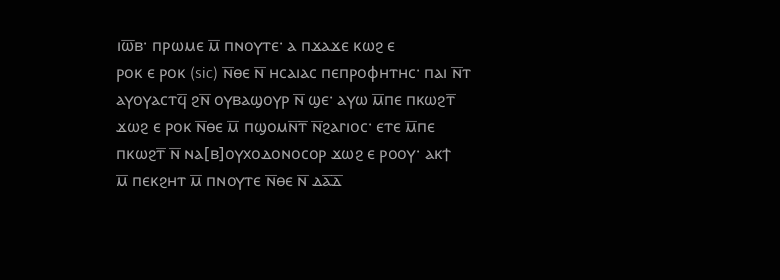ⲓⲱ̅ⲃ· ⲡⲣⲱⲙⲉ ⲙ̅ ⲡⲛⲟⲩⲧⲉ· ⲁ ⲡϫⲁϫⲉ ⲕⲱϩ ⲉ
ⲣⲟⲕ ⲉ ⲣⲟⲕ (sic) ⲛ̅ⲑⲉ ⲛ̅ ⲏⲥⲁⲓⲁⲥ ⲡⲉⲡⲣⲟⲫⲏⲧⲏⲥ· ⲡⲁⲓ ⲛ̅ⲧ
ⲁⲩⲟⲩⲁⲥⲧϥ̅ ϩⲛ̅ ⲟⲩⲃⲁϣⲟⲩⲣ ⲛ̅ ϣⲉ· ⲁⲩⲱ ⲙ̅ⲡⲉ ⲡⲕⲱϩⲧ̅
ϫⲱϩ ⲉ ⲣⲟⲕ ⲛ̅ⲑⲉ ⲙ̅ ⲡϣⲟⲙⲛ̅ⲧ̅ ⲛ̅ϩⲁⲅⲓⲟⲥ· ⲉⲧⲉ ⲙ̅ⲡⲉ
ⲡⲕⲱϩⲧ̅ ⲛ̅ ⲛⲁ[ⲃ]ⲟⲩⲭⲟⲇⲟⲛⲟⲥⲟⲣ ϫⲱϩ ⲉ ⲣⲟⲟⲩ· ⲁⲕϯ
ⲙ̅ ⲡⲉⲕϩⲏⲧ ⲙ̅ ⲡⲛⲟⲩⲧⲉ ⲛ̅ⲑⲉ ⲛ̅ ⲇⲁ̅ⲇ̅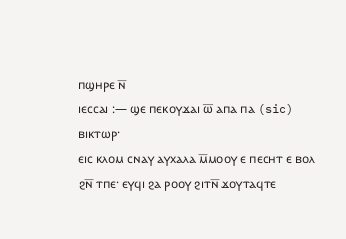ⲡϣⲏⲣⲉ ⲛ̅
ⲓⲉⲥⲥⲁⲓ :— ϣⲉ ⲡⲉⲕⲟⲩϫⲁⲓ ⲱ̅ ⲁⲡⲁ ⲡⲁ (sic) ⲃⲓⲕⲧⲱⲣ·
ⲉⲓⲥ ⲕⲗⲟⲙ ⲥⲛⲁⲩ ⲁⲩⲭⲁⲗⲁ ⲙ̅ⲙⲟⲟⲩ ⲉ ⲡⲉⲥⲏⲧ ⲉ ⲃⲟⲗ
ϩⲛ̅ ⲧⲡⲉ· ⲉⲩϥⲓ ϩⲁ ⲣⲟⲟⲩ ϩⲓⲧⲛ̅ ϫⲟⲩⲧⲁϥⲧⲉ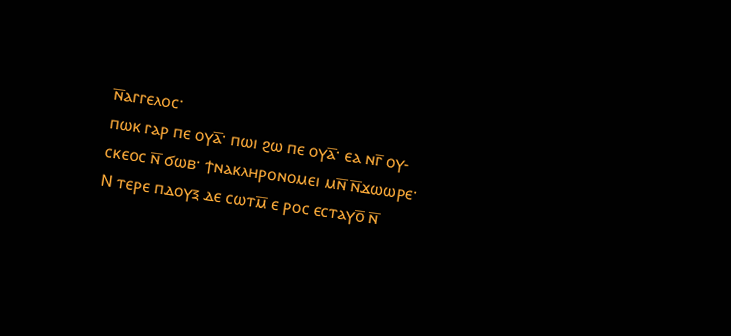ⲛ̅ⲁⲅⲅⲉⲗⲟⲥ·
ⲡⲱⲕ ⲅⲁⲣ ⲡⲉ ⲟⲩⲁ̅· ⲡⲱⲓ ϩⲱ ⲡⲉ ⲟⲩⲁ̅· ⲉⲁ ⲛⲅ̅ ⲟⲩ‐
ⲥⲕⲉⲟⲥ ⲛ̅ ϭⲱⲃ· ϯⲛⲁⲕⲗⲏⲣⲟⲛⲟⲙⲉⲓ ⲙⲛ̅ ⲛ̅ϫⲱⲱⲣⲉ·
Ⲛ ⲧⲉⲣⲉ ⲡⲇⲟⲩⲝ ⲇⲉ ⲥⲱⲧⲙ̅ ⲉ ⲣⲟⲥ ⲉⲥⲧⲁⲩⲟ̅ ⲛ̅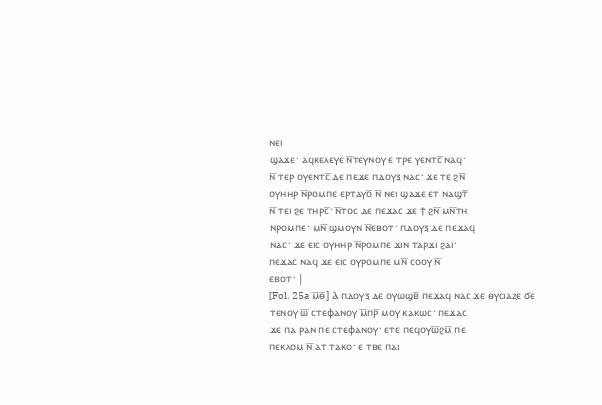ⲛⲉⲓ
ϣⲁϫⲉ· ⲁϥⲕⲉⲗⲉⲩⲉ ⲛ̅ⲧⲉⲩⲛⲟⲩ ⲉ ⲧⲣⲉ ⲩⲉⲛⲧⲥ̅ ⲛⲁϥ·
ⲛ̅ ⲧⲉⲣ ⲟⲩⲉⲛⲧⲥ̅ ⲇⲉ ⲡⲉϫⲉ ⲡⲇⲟⲩⲝ ⲛⲁⲥ· ϫⲉ ⲧⲉ ϩⲛ̅
ⲟⲩⲏⲏⲣ ⲛ̅ⲣⲟⲙⲡⲉ ⲉⲣⲧⲁⲩⲟ̅ ⲛ̅ ⲛⲉⲓ ϣⲁϫⲉ ⲉⲧ ⲛⲁϣⲧ̅
ⲛ̅ ⲧⲉⲓ ϩⲉ ⲧⲏⲣⲥ̅· ⲛ̅ⲧⲟⲥ ⲇⲉ ⲡⲉϫⲁⲥ ϫⲉ ϯ ϩⲛ̅ ⲙⲛ̅ⲧⲏ
ⲛⲣⲟⲙⲡⲉ· ⲙⲛ̅ ϣⲙⲟⲩⲛ ⲛ̅ⲉⲃⲟⲧ· ⲡⲇⲟⲩⲝ ⲇⲉ ⲡⲉϫⲁϥ
ⲛⲁⲥ· ϫⲉ ⲉⲓⲥ ⲟⲩⲏⲏⲣ ⲛ̅ⲣⲟⲙⲡⲉ ϫⲓⲛ ⲧⲁⲣϫⲓ ϩⲁⲓ·
ⲡⲉϫⲁⲥ ⲛⲁϥ ϫⲉ ⲉⲓⲥ ⲟⲩⲣⲟⲙⲡⲉ ⲙⲛ̅ ⲥⲟⲟⲩ ⲛ̅
ⲉⲃⲟⲧ· |
[Fol. 25a ⲙ̅ⲑ̅] Ⲁ ⲡⲇⲟⲩⲝ ⲇⲉ ⲟⲩⲱϣⲃ̅ ⲡⲉϫⲁϥ ⲛⲁⲥ ϫⲉ ⲑⲩⲥⲓⲁⲍⲉ ϭⲉ
ⲧⲉⲛⲟⲩ ⲱ̅ ⲥⲧⲉⲫⲁⲛⲟⲩ ⲙ̅ⲡⲣ̅ ⲙⲟⲩ ⲕⲁⲕⲱⲥ· ⲡⲉϫⲁⲥ
ϫⲉ ⲡⲁ ⲣⲁⲛ ⲡⲉ ⲥⲧⲉⲫⲁⲛⲟⲩ· ⲉⲧⲉ ⲡⲉϥⲟⲩⲱ̅ϩⲙ̅ ⲡⲉ
ⲡⲉⲕⲗⲟⲙ ⲛ̅ ⲁⲧ ⲧⲁⲕⲟ· ⲉ ⲧⲃⲉ ⲡⲁⲓ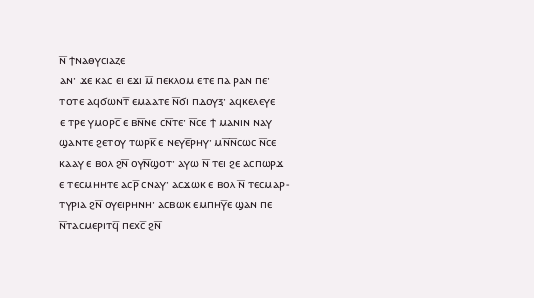ⲛ̅ ϯⲛⲁⲑⲩⲥⲓⲁⲍⲉ
ⲁⲛ· ϫⲉ ⲕⲁⲥ ⲉⲓ ⲉϫⲓ ⲙ̅ ⲡⲉⲕⲗⲟⲙ ⲉⲧⲉ ⲡⲁ ⲣⲁⲛ ⲡⲉ·
ⲧⲟⲧⲉ ⲁϥϭⲱⲛⲧ̅ ⲉⲙⲁⲁⲧⲉ ⲛ̅ϭⲓ ⲡⲇⲟⲩⲝ· ⲁϥⲕⲉⲗⲉⲩⲉ
ⲉ ⲧⲣⲉ ⲩⲙⲟⲣⲥ̅ ⲉ ⲃⲛ̅ⲛⲉ ⲥⲛ̅ⲧⲉ· ⲛ̅ⲥⲉ ϯ ⲙⲁⲛⲓⲛ ⲛⲁⲩ
ϣⲁⲛⲧⲉ ϩⲉⲧⲟⲩ ⲧⲱⲣⲕ̅ ⲉ ⲛⲉⲩⲉ̅ⲣⲏⲩ· ⲙⲛ̅ⲛ̅ⲥⲱⲥ ⲛ̅ⲥⲉ
ⲕⲁⲁⲩ ⲉ ⲃⲟⲗ ϩⲛ̅ ⲟⲩⲛ̅ϣⲟⲧ· ⲁⲩⲱ ⲛ̅ ⲧⲉⲓ ϩⲉ ⲁⲥⲡⲱⲣϫ
ⲉ ⲧⲉⲥⲙⲏⲏⲧⲉ ⲁⲥⲣ̅ ⲥⲛⲁⲩ· ⲁⲥϫⲱⲕ ⲉ ⲃⲟⲗ ⲛ̅ ⲧⲉⲥⲙⲁⲣ‐
ⲧⲩⲣⲓⲁ ϩⲛ̅ ⲟⲩⲉⲓⲣⲏⲛⲏ· ⲁⲥⲃⲱⲕ ⲉⲙⲡⲏⲩ̅ⲉ ϣⲁⲛ ⲡⲉ
ⲛ̅ⲧⲁⲥⲙⲉⲣⲓⲧϥ̅ ⲡⲉⲭⲥ̅ ϩⲛ̅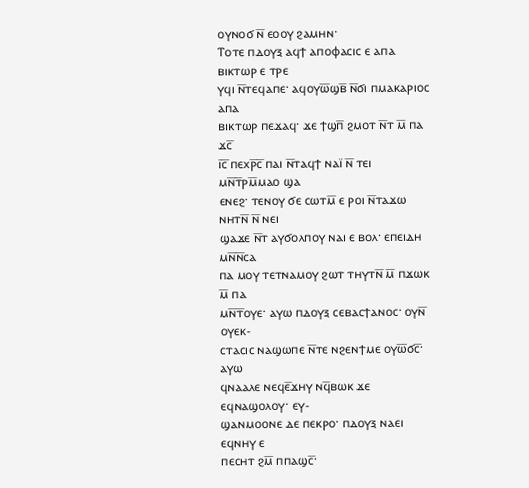ⲟⲩⲛⲟϭ ⲛ̅ ⲉⲟⲟⲩ ϩⲁⲙⲏⲛ·
Ⲧⲟⲧⲉ ⲡⲇⲟⲩⲝ ⲁϥϯ ⲁⲡⲟⲫⲁⲥⲓⲥ ⲉ ⲁⲡⲁ ⲃⲓⲕⲧⲱⲣ ⲉ ⲧⲣⲉ
ⲩϥⲓ ⲛ̅ⲧⲉϥⲁⲡⲉ· ⲁϥⲟⲩⲱ̅ϣⲃ̅ ⲛ̅ϭⲓ ⲡⲙⲁⲕⲁⲣⲓⲟⲥ ⲁⲡⲁ
ⲃⲓⲕⲧⲱⲣ ⲡⲉϫⲁϥ· ϫⲉ ϯϣⲡ̅ ϩⲙⲟⲧ ⲛ̅ⲧ ⲙ̅ ⲡⲁ ϫⲥ̅
ⲓ̅ⲥ̅ ⲡⲉⲭⲣ̅ⲥ̅ ⲡⲁⲓ ⲛ̅ⲧⲁϥϯ ⲛⲁⲓ̈ ⲛ̅ ⲧⲉⲓ ⲙⲛ̅ⲧ̅ⲣⲙ̅ⲙⲁⲟ ϣⲁ
ⲉⲛⲉϩ· ⲧⲉⲛⲟⲩ ϭⲉ ⲥⲱⲧⲙ̅ ⲉ ⲣⲟⲓ ⲛ̅ⲧⲁϫⲱ ⲛⲏⲧⲛ̅ ⲛ̅ ⲛⲉⲓ
ϣⲁϫⲉ ⲛ̅ⲧ ⲁⲩϭⲟⲗⲡⲟⲩ ⲛⲁⲓ ⲉ ⲃⲟⲗ· ⲉⲡⲉⲓⲇⲏ ⲙⲛ̅ⲛ̅ⲥⲁ
ⲡⲁ ⲙⲟⲩ ⲧⲉⲧⲛⲁⲙⲟⲩ ϩⲱⲧ ⲧⲏⲩⲧⲛ̅ ⲙ̅ ⲡϫⲱⲕ ⲙ̅ ⲡⲁ
ⲙⲛ̅ⲧ̅ⲟⲩⲉ· ⲁⲩⲱ ⲡⲇⲟⲩⲝ ⲥⲉⲃⲁⲥϯⲁⲛⲟⲥ· ⲟⲩⲛ̅ ⲟⲩⲉⲕ‐
ⲥⲧⲁⲥⲓⲥ ⲛⲁϣⲱⲡⲉ ⲛ̅ⲧⲉ ⲛϩⲉⲛϯⲙⲉ ⲟⲩⲱ̅ϭⲥ̅· ⲁⲩⲱ
ϥⲛⲁⲁⲗⲉ ⲛⲉϥⲉ̅ϫⲏⲩ ⲛϥ̅ⲃⲱⲕ ϫⲉ ⲉϥⲛⲁϣⲟⲗⲟⲩ· ⲉⲩ‐
ϣⲁⲛⲙⲟⲟⲛⲉ ⲇⲉ ⲡⲉⲕⲣⲟ· ⲡⲇⲟⲩⲝ ⲛⲁⲉⲓ ⲉϥⲛⲏⲩ ⲉ
ⲡⲉⲥⲏⲧ ϩⲙ̅ ⲡⲡⲁϣⲥ̅·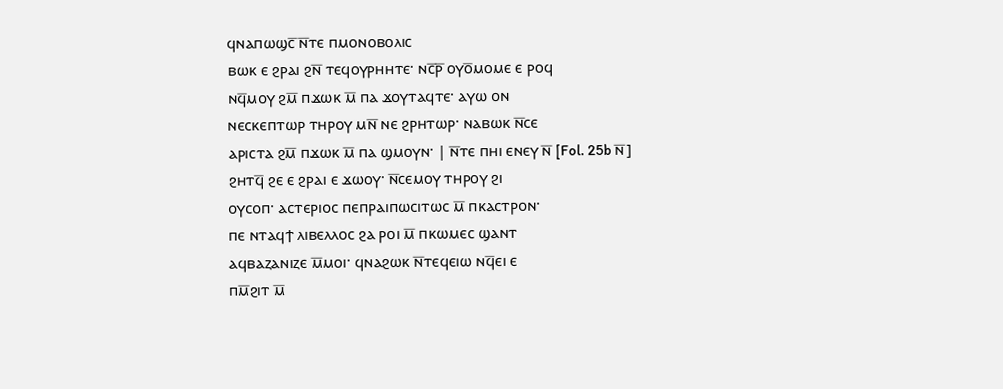ϥⲛⲁⲡⲱϣⲥ̅ ⲛ̅ⲧⲉ ⲡⲙⲟⲛⲟⲃⲟⲗⲓⲥ
ⲃⲱⲕ ⲉ ϩⲣⲁⲓ ϩⲛ̅ ⲧⲉϥⲟⲩⲣⲏⲏⲧⲉ· ⲛⲥ̅ⲣ̅ ⲟⲩⲟ̅ⲙⲟⲙⲉ ⲉ ⲣⲟϥ
ⲛϥ̅ⲙⲟⲩ ϩⲙ̅ ⲡϫⲱⲕ ⲙ̅ ⲡⲁ ϫⲟⲩⲧⲁϥⲧⲉ· ⲁⲩⲱ ⲟⲛ
ⲛⲉⲥⲕⲉⲡⲧⲱⲣ ⲧⲏⲣⲟⲩ ⲙⲛ̅ ⲛⲉ ϩⲣⲏⲧⲱⲣ· ⲛⲁⲃⲱⲕ ⲛ̅ⲥⲉ
ⲁⲣⲓⲥⲧⲁ ϩⲙ̅ ⲡϫⲱⲕ ⲙ̅ ⲡⲁ ϣⲙⲟⲩⲛ· | ⲛ̅ⲧⲉ ⲡⲏⲓ ⲉⲛⲉⲩ ⲛ̅ [Fol. 25b ⲛ̅]
ϩⲏⲧϥ̅ ϩⲉ ⲉ ϩⲣⲁⲓ ⲉ ϫⲱⲟⲩ· ⲛ̅ⲥⲉⲙⲟⲩ ⲧⲏⲣⲟⲩ ϩⲓ
ⲟⲩⲥⲟⲡ· ⲁⲥⲧⲉⲣⲓⲟⲥ ⲡⲉⲡⲣⲁⲓⲡⲱⲥⲓⲧⲱⲥ ⲙ̅ ⲡⲕⲁⲥⲧⲣⲟⲛ·
ⲡⲉ ⲛⲧⲁϥϯ ⲗⲓⲃⲉⲗⲗⲟⲥ ϩⲁ ⲣⲟⲓ ⲙ̅ ⲡⲕⲱⲙⲉⲥ ϣⲁⲛⲧ
ⲁϥⲃⲁⲍⲁⲛⲓⲍⲉ ⲙ̅ⲙⲟⲓ· ϥⲛⲁϩⲱⲕ ⲛ̅ⲧⲉϥⲉⲓⲱ ⲛϥ̅ⲉⲓ ⲉ
ⲡⲙ̅ϩⲓⲧ ⲙ̅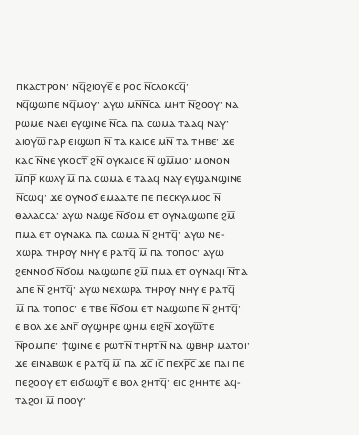ⲡⲕⲁⲥⲧⲣⲟⲛ· ⲛϥ̅ϩⲓⲟⲩⲉ̅ ⲉ ⲣⲟⲥ ⲛ̅ⲥⲗⲟⲕⲥϥ̅·
ⲛϥ̅ϣⲱⲡⲉ ⲛϥ̅ⲙⲟⲩ· ⲁⲩⲱ ⲙⲛ̅ⲛ̅ⲥⲁ ⲙⲏⲧ ⲛ̅ϩⲟⲟⲩ· ⲛⲁ
ⲣⲱⲙⲉ ⲛⲁⲉⲓ ⲉⲩϣⲓⲛⲉ ⲛ̅ⲥⲁ ⲡⲁ ⲥⲱⲙⲁ ⲧⲁⲁϥ ⲛⲁⲩ·
ⲁⲓⲟⲩⲱ̅ ⲅⲁⲣ ⲉⲓϣⲱⲡ ⲛ̅ ⲧⲁ ⲕⲁⲓⲥⲉ ⲙⲛ̅ ⲧⲁ ⲧⲏⲃⲉ· ϫⲉ
ⲕⲁⲥ ⲛ̅ⲛⲉ ⲩⲕⲟⲥⲧ̅ ϩⲛ̅ ⲟⲩⲕⲁⲓⲥⲉ ⲛ̅ ϣⲙ̅ⲙⲟ· ⲙⲟⲛⲟⲛ
ⲙ̅ⲡⲣ̅ ⲕⲱⲗⲩ ⲙ̅ ⲡⲁ ⲥⲱⲙⲁ ⲉ ⲧⲁⲁϥ ⲛⲁⲩ ⲉⲩϣⲁⲛϣⲓⲛⲉ
ⲛ̅ⲥⲱϥ· ϫⲉ ⲟⲩⲛⲟϭ ⲉⲙⲁⲁⲧⲉ ⲡⲉ ⲡⲉⲥⲕⲩⲗⲙⲟⲥ ⲛ̅
ⲑⲁⲗⲁⲥⲥⲁ· ⲁⲩⲱ ⲛⲁϣⲉ ⲛ̅ϭⲟⲙ ⲉⲧ ⲟⲩⲛⲁϣⲱⲡⲉ ϩⲙ̅
ⲡⲙⲁ ⲉⲧ ⲟⲩⲛⲁⲕⲁ ⲡⲁ ⲥⲱⲙⲁ ⲛ̅ ϩⲏⲧϥ̅· ⲁⲩⲱ ⲛⲉ‐
ⲭⲱⲣⲁ ⲧⲏⲣⲟⲩ ⲛⲏⲩ ⲉ ⲣⲁⲧϥ̅ ⲙ̅ ⲡⲁ ⲧⲟⲡⲟⲥ· ⲁⲩⲱ
ϩⲉⲛⲛⲟϭ ⲛ̅ϭⲟⲙ ⲛⲁϣⲱⲡⲉ ϩⲙ̅ ⲡⲙⲁ ⲉⲧ ⲟⲩⲛⲁϥⲓ ⲛ̅ⲧⲁ
ⲁⲡⲉ ⲛ̅ ϩⲏⲧϥ̅· ⲁⲩⲱ ⲛⲉⲭⲱⲣⲁ ⲧⲏⲣⲟⲩ ⲛⲏⲩ ⲉ ⲣⲁⲧϥ̅
ⲙ̅ ⲡⲁ ⲧⲟⲡⲟⲥ· ⲉ ⲧⲃⲉ ⲛ̅ϭⲟⲙ ⲉⲧ ⲛⲁϣⲱⲡⲉ ⲛ̅ ϩⲏⲧϥ̅·
ⲉ ⲃⲟⲗ ϫⲉ ⲁⲛⲅ̅ ⲟⲩϣⲏⲣⲉ ϣⲏⲙ ⲉⲓϩⲛ̅ ϫⲟⲩⲱ̅ⲧⲉ
ⲛ̅ⲣⲟⲙⲡⲉ· ϯϣⲓⲛⲉ ⲉ ⲣⲱⲧⲛ̅ ⲧⲏⲣⲧⲛ̅ ⲛⲁ ϣⲃⲏⲣ ⲙⲁⲧⲟⲓ·
ϫⲉ ⲉⲓⲛⲁⲃⲱⲕ ⲉ ⲣⲁⲧϥ̅ ⲙ̅ ⲡⲁ ϫⲥ̅ ⲓⲥ̅ ⲡⲉⲭⲣ̅ⲥ̅ ϫⲉ ⲡⲁⲓ ⲡⲉ
ⲡⲉϩⲟⲟⲩ ⲉⲧ ⲉⲓϭⲱϣⲧ̅ ⲉ ⲃⲟⲗ ϩⲏⲧϥ̅· ⲉⲓⲥ ϩⲏⲏⲧⲉ ⲁϥ‐
ⲧⲁϩⲟⲓ ⲙ̅ ⲡⲟⲟⲩ·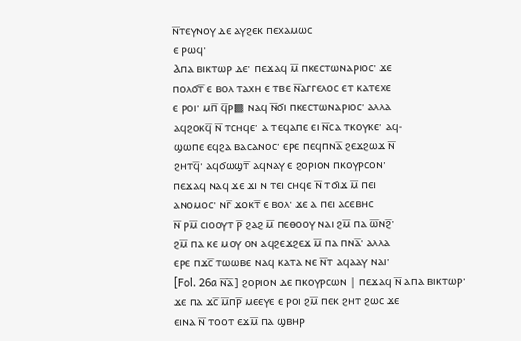ⲛ̅ⲧⲉⲩⲛⲟⲩ ⲇⲉ ⲁⲩϩⲉⲕ ⲡⲉⲭⲁⲙⲱⲥ
ⲉ ⲣⲱϥ·
Ⲁⲡⲁ ⲃⲓⲕⲧⲱⲣ ⲇⲉ· ⲡⲉϫⲁϥ ⲙ̅ ⲡⲕⲉⲥⲧⲱⲛⲁⲣⲓⲟⲥ· ϫⲉ
ⲡⲟⲗϭⲧ̅ ⲉ ⲃⲟⲗ ⲧⲁⲭⲏ ⲉ ⲧⲃⲉ ⲛ̅ⲁⲅⲅⲉⲗⲟⲥ ⲉⲧ ⲕⲁⲧⲉⲭⲉ
ⲉ ⲣⲟⲓ· ⲙⲡ̅ ϥ̅ⲣ▩ ⲛⲁϥ ⲛ̅ϭⲓ ⲡⲕⲉⲥⲧⲱⲛⲁⲣⲓⲟⲥ· ⲁⲗⲗⲁ
ⲁϥϩⲟⲕϥ̅ ⲛ̅ ⲧⲥⲏϥⲉ· ⲁ ⲧⲉϥⲁⲡⲉ ⲉⲓ ⲛ̅ⲥⲁ ⲧⲕⲟⲩⲕⲉ· ⲁϥ‐
ϣⲱⲡⲉ ⲉϥϩⲁ ⲃⲁⲥⲁⲛⲟⲥ· ⲉⲣⲉ ⲡⲉϥⲡⲛⲁ̅ ϩⲉϫϩⲱϫ ⲛ̅
ϩⲏⲧϥ̅· ⲁϥϭⲱϣⲧ̅ ⲁϥⲛⲁⲩ ⲉ ϩⲟⲣⲓⲟⲛ ⲡⲕⲟⲩⲣⲥⲟⲛ·
ⲡⲉϫⲁϥ ⲛⲁϥ ϫⲉ ϫⲓ ⲛ ⲧⲉⲓ ⲥⲏϥⲉ ⲛ̅ ⲧϭⲓϫ ⲙ̅ ⲡⲉⲓ
ⲁⲛⲟⲙⲟⲥ· ⲛⲅ̅ ϫⲟⲕⲧ̅ ⲉ ⲃⲟⲗ· ϫⲉ ⲁ ⲡⲉⲓ ⲁⲥⲉⲃⲏⲥ
ⲛ̅ ⲣⲙ̅ ⲥⲓⲟⲟⲩⲧ ⲣ̅ ϩⲁϩ ⲙ̅ ⲡⲉⲑⲟⲟⲩ ⲛⲁⲓ ϩⲙ̅ ⲡⲁ ⲱ̅ⲛϩ̅·
ϩⲙ̅ ⲡⲁ ⲕⲉ ⲙⲟⲩ ⲟⲛ ⲁϥϩⲉϫϩⲉϫ ⲙ̅ ⲡⲁ ⲡⲛⲁ̅· ⲁⲗⲗⲁ
ⲉⲣⲉ ⲡϫⲥ̅ ⲧⲱⲱⲃⲉ ⲛⲁϥ ⲕⲁⲧⲁ ⲛⲉ ⲛ̅ⲧ ⲁϥⲁⲁⲩ ⲛⲁⲓ·
[Fol. 26a ⲛ̅ⲁ̅] ϩⲟⲣⲓⲟⲛ ⲇⲉ ⲡⲕⲟⲩⲣⲥⲱⲛ | ⲡⲉϫⲁϥ ⲛ̅ ⲁⲡⲁ ⲃⲓⲕⲧⲱⲣ·
ϫⲉ ⲡⲁ ϫⲥ̅ ⲙ̅ⲡⲣ̅ ⲙⲉⲉⲩⲉ ⲉ ⲣⲟⲓ ϩⲙ̅ ⲡⲉⲕ ϩⲏⲧ ϩⲱⲥ ϫⲉ
ⲉⲓⲛⲁ ⲛ̅ ⲧⲟⲟⲧ ⲉϫⲙ̅ ⲡⲁ ϣⲃⲏⲣ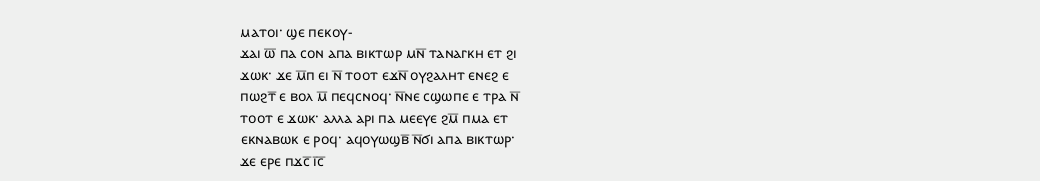ⲙⲁⲧⲟⲓ· ϣⲉ ⲡⲉⲕⲟⲩ‐
ϫⲁⲓ ⲱ̅ ⲡⲁ ⲥⲟⲛ ⲁⲡⲁ ⲃⲓⲕⲧⲱⲣ ⲙⲛ̅ ⲧⲁⲛⲁⲅⲕⲏ ⲉⲧ ϩⲓ
ϫⲱⲕ· ϫⲉ ⲙ̅ⲡ ⲉⲓ ⲛ̅ ⲧⲟⲟⲧ ⲉϫⲛ̅ ⲟⲩϩⲁⲗⲏⲧ ⲉⲛⲉϩ ⲉ
ⲡⲱϩⲧ̅ ⲉ ⲃⲟⲗ ⲙ̅ ⲡⲉϥⲥⲛⲟϥ· ⲛ̅ⲛⲉ ⲥϣⲱⲡⲉ ⲉ ⲧⲣⲁ ⲛ̅
ⲧⲟⲟⲧ ⲉ ϫⲱⲕ· ⲁⲗⲗⲁ ⲁⲣⲓ ⲡⲁ ⲙⲉⲉⲩⲉ ϩⲙ̅ ⲡⲙⲁ ⲉⲧ
ⲉⲕⲛⲁⲃⲱⲕ ⲉ ⲣⲟϥ· ⲁϥⲟⲩⲱϣⲃ̅ ⲛ̅ϭⲓ ⲁⲡⲁ ⲃⲓⲕⲧⲱⲣ·
ϫⲉ ⲉⲣⲉ ⲡϫⲥ̅ ⲓ̅ⲥ̅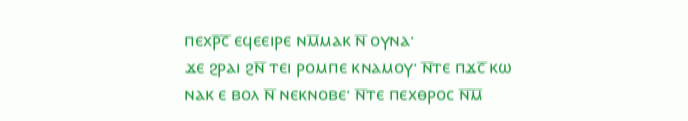ⲡⲉⲭⲣ̅ⲥ̅ ⲉϥⲉⲉⲓⲣⲉ ⲛⲙ̅ⲙⲁⲕ ⲛ̅ ⲟⲩⲛⲁ·
ϫⲉ ϩⲣⲁⲓ ϩⲛ̅ ⲧⲉⲓ ⲣⲟⲙⲡⲉ ⲕⲛⲁⲙⲟⲩ· ⲛ̅ⲧⲉ ⲡϫⲥ̅ ⲕⲱ
ⲛⲁⲕ ⲉ ⲃⲟⲗ ⲛ̅ ⲛⲉⲕⲛⲟⲃⲉ· ⲛ̅ⲧⲉ ⲡⲉⲭⲑⲣⲟⲥ ⲛ̅ⲙ̅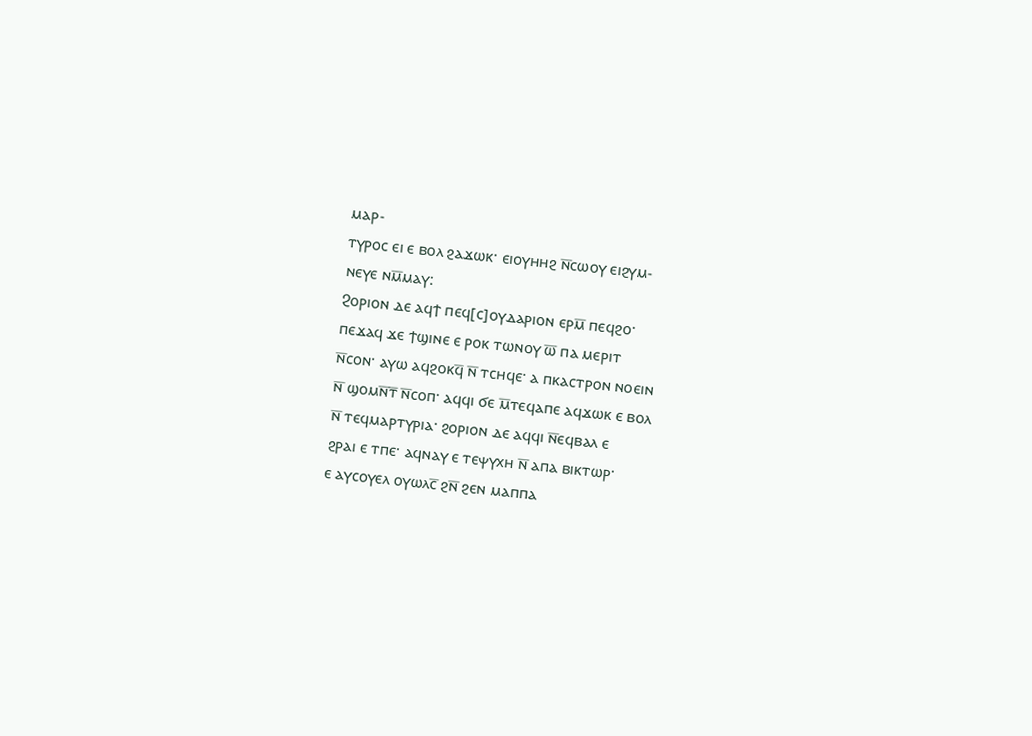ⲙⲁⲣ‐
ⲧⲩⲣⲟⲥ ⲉⲓ ⲉ ⲃⲟⲗ ϩⲁϫⲱⲕ· ⲉⲓⲟⲩⲏⲏϩ ⲛ̅ⲥⲱⲟⲩ ⲉⲓϩⲩⲙ‐
ⲛⲉⲩⲉ ⲛⲙ̅ⲙⲁⲩ:
Ϩⲟⲣⲓⲟⲛ ⲇⲉ ⲁϥϯ ⲡⲉϥ[ⲥ]ⲟⲩⲇⲁⲣⲓⲟⲛ ⲉⲣⲙ̅ ⲡⲉϥϩⲟ·
ⲡⲉϫⲁϥ ϫⲉ ϯϣⲓⲛⲉ ⲉ ⲣⲟⲕ ⲧⲱⲛⲟⲩ ⲱ̅ ⲡⲁ ⲙⲉⲣⲓⲧ
ⲛ̅ⲥⲟⲛ· ⲁⲩⲱ ⲁϥϩⲟⲕϥ̅ ⲛ̅ ⲧⲥⲏϥⲉ· ⲁ ⲡⲕⲁⲥⲧⲣⲟⲛ ⲛⲟⲉⲓⲛ
ⲛ̅ ϣⲟⲙⲛ̅ⲧ̅ ⲛ̅ⲥⲟⲡ· ⲁϥϥⲓ ϭⲉ ⲙ̅ⲧⲉϥⲁⲡⲉ ⲁϥϫⲱⲕ ⲉ ⲃⲟⲗ
ⲛ̅ ⲧⲉϥⲙⲁⲣⲧⲩⲣⲓⲁ· ϩⲟⲣⲓⲟⲛ ⲇⲉ ⲁϥϥⲓ ⲛ̅ⲉϥⲃⲁⲗ ⲉ
ϩⲣⲁⲓ ⲉ ⲧⲡⲉ· ⲁϥⲛⲁⲩ ⲉ ⲧⲉⲯⲩⲭⲏ ⲛ̅ ⲁⲡⲁ ⲃⲓⲕⲧⲱⲣ·
ⲉ ⲁⲩⲥⲟⲩⲉⲗ ⲟⲩⲱⲗⲥ̅ ϩⲛ̅ ϩⲉⲛ ⲙⲁⲡⲡⲁ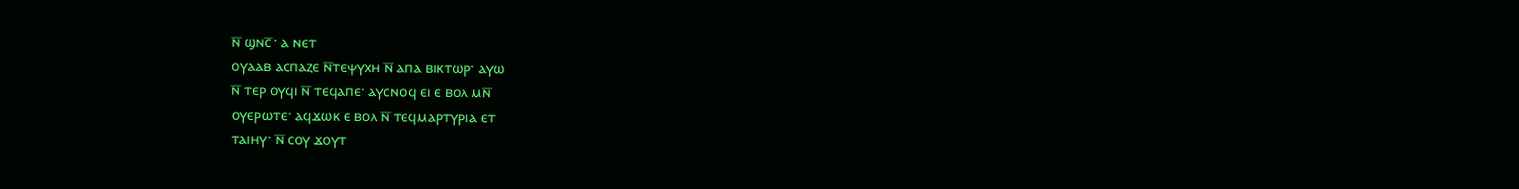ⲛ̅ ϣⲛⲥ̅· ⲁ ⲛⲉⲧ
ⲟⲩⲁⲁⲃ ⲁⲥⲡⲁⲍⲉ ⲛ̅ⲧⲉⲯⲩⲭⲏ ⲛ̅ ⲁⲡⲁ ⲃⲓⲕⲧⲱⲣ· ⲁⲩⲱ
ⲛ̅ ⲧⲉⲣ ⲟⲩϥⲓ ⲛ̅ ⲧⲉϥⲁⲡⲉ· ⲁⲩⲥⲛⲟϥ ⲉⲓ ⲉ ⲃⲟⲗ ⲙⲛ̅
ⲟⲩⲉⲣⲱⲧⲉ· ⲁϥϫⲱⲕ ⲉ ⲃⲟⲗ ⲛ̅ ⲧⲉϥⲙⲁⲣⲧⲩⲣⲓⲁ ⲉⲧ
ⲧⲁⲓⲏⲩ· ⲛ̅ ⲥⲟⲩ ϫⲟⲩⲧ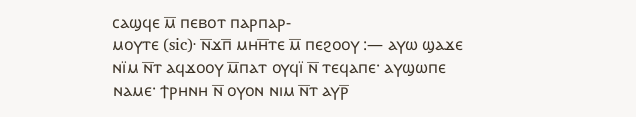ⲥⲁϣϥⲉ ⲙ̅ ⲡⲉⲃⲟⲧ ⲡⲁⲣⲡⲁⲣ‐
ⲙⲟⲩⲧⲉ (sic)· ⲛ̅ϫⲡ̅ ⲙⲏⲏ̅ⲧⲉ ⲙ̅ ⲡⲉϩⲟⲟⲩ :— ⲁⲩⲱ ϣⲁϫⲉ
ⲛⲓ̈ⲙ ⲛ̅ⲧ ⲁϥϫⲟⲟⲩ ⲙ̅ⲡⲁⲧ ⲟⲩϥⲓ̈ ⲛ̅ ⲧⲉϥⲁⲡⲉ· ⲁⲩϣⲱⲡⲉ
ⲛⲁⲙⲉ· ϯⲣⲏⲛⲏ ⲛ̅ ⲟⲩⲟⲛ ⲛⲓⲙ ⲛ̅ⲧ ⲁⲩⲣ̅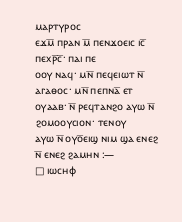ⲙⲁⲣⲧⲩⲣⲟⲥ
ⲉϫⲙ̅ ⲡⲣⲁⲛ ⲙ̅ ⲡⲉⲛϫⲟⲉⲓⲥ ⲓⲥ̅ ⲡⲉⲭⲣ̅ⲥ̅· ⲡⲁⲓ ⲡⲉ
ⲟⲟⲩ ⲛⲁϥ· ⲙⲛ̅ ⲡⲉϥⲉⲓⲱⲧ ⲛ̅ ⲁⲅⲁⲑⲟⲥ· ⲙⲛ̅ ⲡⲉⲡⲛⲁ̅ ⲉⲧ
ⲟⲩⲁⲁⲃ· ⲛ̅ ⲣⲉϥⲧⲁⲛϩⲟ ⲁⲩⲱ ⲛ̅ ϩⲟⲙⲟⲟⲩⲥⲓⲟⲛ· ⲧⲉⲛⲟⲩ
ⲁⲩⲱ ⲛ̅ ⲟⲩⲟ̅ⲉⲓϣ ⲛⲓⲙ ϣⲁ ⲉⲛⲉϩ ⲛ̅ ⲉⲛⲉϩ ϩⲁⲙⲏⲛ :—
□ ⲓⲱⲥⲏⲫ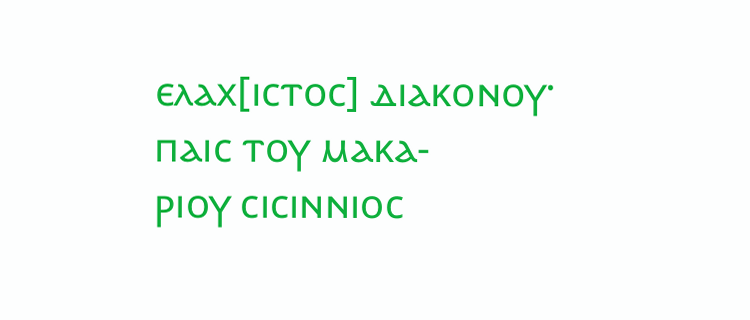ⲉⲗⲁⲭ[ⲓⲥⲧⲟⲥ] ⲇⲓⲁⲕⲟⲛⲟⲩ· ⲡⲁⲓⲥ ⲧⲟⲩ ⲙⲁⲕⲁ‐
ⲣⲓⲟⲩ ⲥⲓⲥⲓⲛⲛⲓⲟⲥ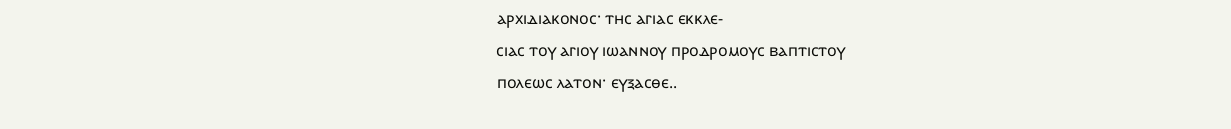ⲁⲣⲭⲓⲇⲓⲁⲕⲟⲛⲟⲥ· ⲧⲏⲥ ⲁⲅⲓⲁⲥ ⲉⲕⲕⲗⲉ‐
ⲥⲓⲁⲥ ⲧⲟⲩ ⲁⲅⲓⲟⲩ ⲓⲱⲁⲛⲛⲟⲩ ⲡⲣⲟⲇⲣⲟⲙⲟⲩⲥ ⲃⲁⲡⲧⲓⲥⲧⲟⲩ
ⲡⲟⲗⲉⲱⲥ ⲗⲁⲧⲟⲛ· ⲉⲩⲝⲁⲥⲑⲉ..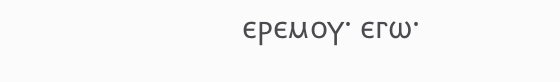ⲉⲣⲉⲙⲟⲩ· ⲉⲅⲱ·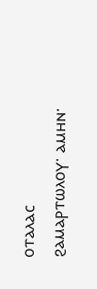ⲟⲧⲁⲗⲁⲥ
ϩⲁⲙⲁⲣⲧⲱⲗⲟⲩ· ⲁⲙⲏⲛ·